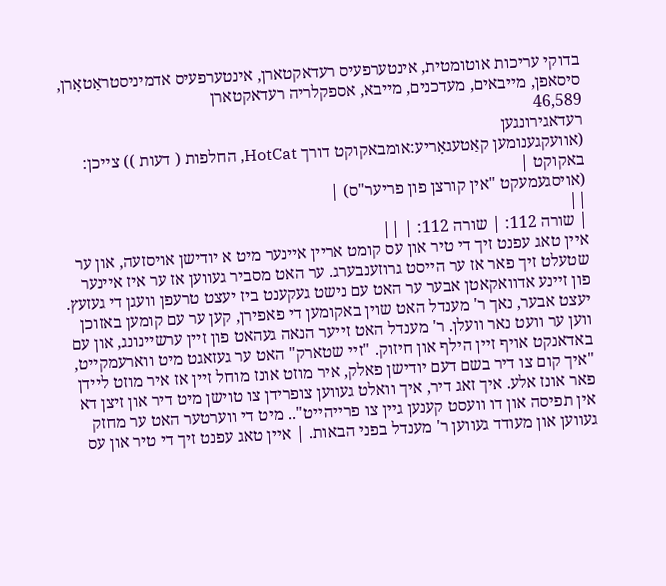בדוקי עריכות אוטומטית, אינטערפעיס רעדאקטארן, אינטערפעיס אדמיניסטראַטאָרן, סיסאפן, מייבאים, מעדכנים, מייבא, אספקלריה רעדאקטארן
46,589
רעדאגירונגען
(אוועקגענומען קאַטעגאָריע:אומבאקוקט דורך HotCat, החלפות ( דעות )) צייכן: באקוקט |
(אויסגעמעקט "אין קורצן פון פריער"ס) |
||
| שורה 112: | שורה 112: | ||
איין טאג עפנט זיך די טיר און עס קומט אריין איינער מיט א יודישן אויסזעה, און ער שטעלט זיך פאר אז ער הייסט גרוזענבערג. ער האט מסביר געווען אז ער איז איינער פון זיינע אדוואקאטן אבער ער האט עם נישט געקענט ביז יעצט טרעפן וועגן די געזעץ. יעצט אבער, נאך ר' מענדל האט שוין באקומען די פאפירן, קען ער עם קומען באזוכן ווען ער וועט נאר וועלן. ר' מענדל האט זייער הנאה געהאט פון זיין ערשיינונג, און עם באדאנקט אויף זיין הילף און חיזוק. "זיי שטארק" האט ער געזאגט מיט ווארעמקייט, "איך קום צו דיר בשם דעם יודישן פאלק, איר מוזט אונז מוחל זיין אז איר מוזט ליידן פאר אונז אלע. איך זאג דיר, איך וואלט געווען צופרידן צו טוישן מיט דיר און זיצן דא אין תפיסה און דו וועסט קענען גיין צו פרייהייט".. מיט די ווערטער האט ער מחזק געווען און מעודד געווען ר' מענדל בפני הבאות. | איין טאג עפנט זיך די טיר און עס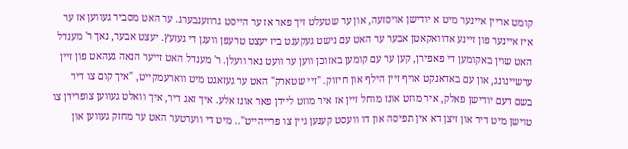קומט אריין איינער מיט א יודישן אויסזעה, און ער שטעלט זיך פאר אז ער הייסט גרוזענבערג. ער האט מסביר געווען אז ער איז איינער פון זיינע אדוואקאטן אבער ער האט עם נישט געקענט ביז יעצט טרעפן וועגן די געזעץ. יעצט אבער, נאך ר' מענדל האט שוין באקומען די פאפירן, קען ער עם קומען באזוכן ווען ער וועט נאר וועלן. ר' מענדל האט זייער הנאה געהאט פון זיין ערשיינונג, און עם באדאנקט אויף זיין הילף און חיזוק. "זיי שטארק" האט ער געזאגט מיט ווארעמקייט, "איך קום צו דיר בשם דעם יודישן פאלק, איר מוזט אונז מוחל זיין אז איר מוזט ליידן פאר אונז אלע. איך זאג דיר, איך וואלט געווען צופרידן צו טוישן מיט דיר און זיצן דא אין תפיסה און דו וועסט קענען גיין צו פרייהייט".. מיט די ווערטער האט ער מחזק געווען און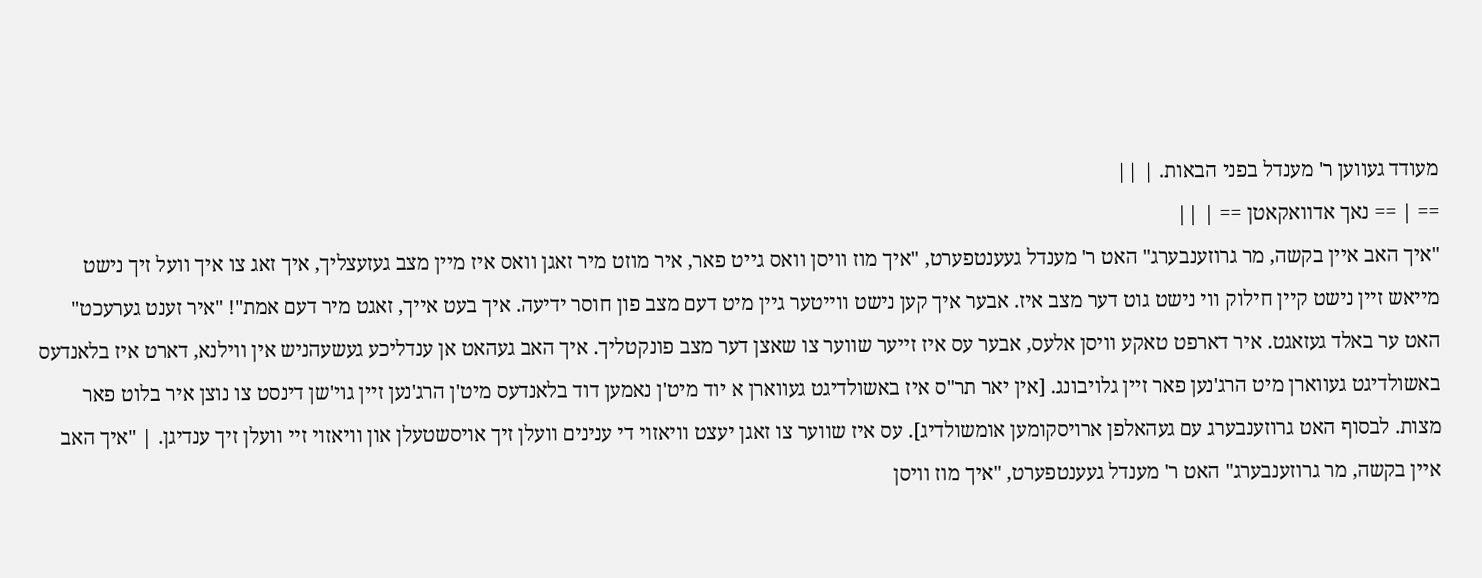מעודד געווען ר' מענדל בפני הבאות. | ||
== | == נאך אדוואקאטן == | ||
"איך האב איין בקשה, מר גרוזענבערג" האט ר' מענדל געענטפערט, "איך מוז וויסן וואס גייט פאר, איר מוזט מיר זאגן וואס איז מיין מצב געזעצליך, איך זאג צו איך וועל זיך נישט מייאש זיין נישט קיין חילוק ווי נישט גוט דער מצב איז. אבער איך קען נישט ווייטער גיין מיט דעם מצב פון חוסר ידיעה. איך בעט אייך, זאגט מיר דעם אמת"! "איר זענט גערעכט" האט ער באלד געזאגט. איר דארפט טאקע וויסן אלעס, אבער עס איז זייער שווער צו שאצן דער מצב פונקטליך. איך האב געהאט אן ענדליכע געשעהניש אין ווילנא, דארט איז בלאנדעס באשולדיגט געווארן מיט הרג'נען פאר זיין גלויבונג. [אין יאר תר"ס איז באשולדיגט געווארן א יוד מיט'ן נאמען דוד בלאנדעס מיט'ן הרג'נען זיין גוי'שן דינסט צו נוצן איר בלוט פאר מצות. לבסוף האט גרוזענבערג עם געהאלפן ארויסקומען אומשולדיג]. עס איז שווער צו זאגן יעצט וויאזוי די ענינים וועלן זיך אויסשטעלן און וויאזוי זיי וועלן זיך ענדיגן. | "איך האב איין בקשה, מר גרוזענבערג" האט ר' מענדל געענטפערט, "איך מוז וויסן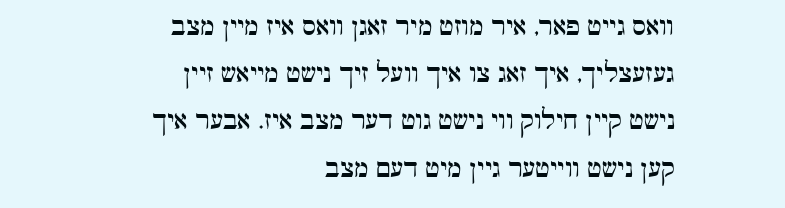וואס גייט פאר, איר מוזט מיר זאגן וואס איז מיין מצב געזעצליך, איך זאג צו איך וועל זיך נישט מייאש זיין נישט קיין חילוק ווי נישט גוט דער מצב איז. אבער איך קען נישט ווייטער גיין מיט דעם מצב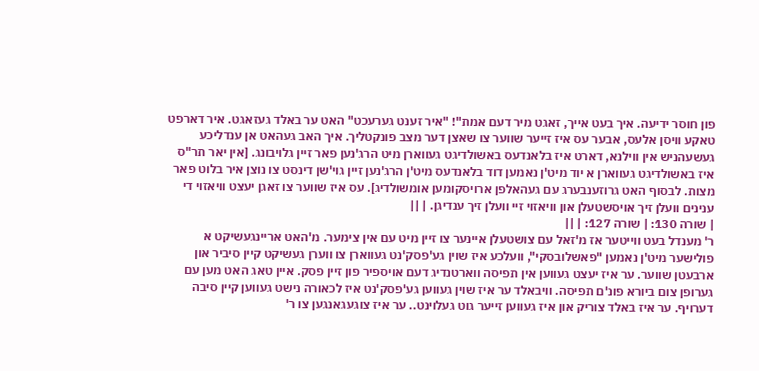פון חוסר ידיעה. איך בעט אייך, זאגט מיר דעם אמת"! "איר זענט גערעכט" האט ער באלד געזאגט. איר דארפט טאקע וויסן אלעס, אבער עס איז זייער שווער צו שאצן דער מצב פונקטליך. איך האב געהאט אן ענדליכע געשעהניש אין ווילנא, דארט איז בלאנדעס באשולדיגט געווארן מיט הרג'נען פאר זיין גלויבונג. [אין יאר תר"ס איז באשולדיגט געווארן א יוד מיט'ן נאמען דוד בלאנדעס מיט'ן הרג'נען זיין גוי'שן דינסט צו נוצן איר בלוט פאר מצות. לבסוף האט גרוזענבערג עם געהאלפן ארויסקומען אומשולדיג]. עס איז שווער צו זאגן יעצט וויאזוי די ענינים וועלן זיך אויסשטעלן און וויאזוי זיי וועלן זיך ענדיגן. | ||
| שורה 130: | שורה 127: | ||
ר' מענדל בעט ווייטער אז מ'זאל עם צושטעלן איינער צו זיין מיט עם אין צימער. מ'האט אריינגעשיקט א פולישער מיט'ן נאמען "פאשלובסקי", וועלכע איז שוין גע'פסק'נט געווארן צו ווערן געשיקט קיין סיביר און ארבעטן שווער. ער איז יעצט געווען אין תפיסה ווארטנדיג דעם אויספיר פון זיין פסק. איין טאג האט מען עם גערופן צום ביורא פונ'ם תפיסה. וויבאלד ער איז שוין געווען גע'פסק'נט איז לכאורה נישט געווען קיין סיבה דערויף. ער איז באלד צוריק און איז געווען זייער גוט געלוינט.. ער איז צוגעגאנגען צו ר'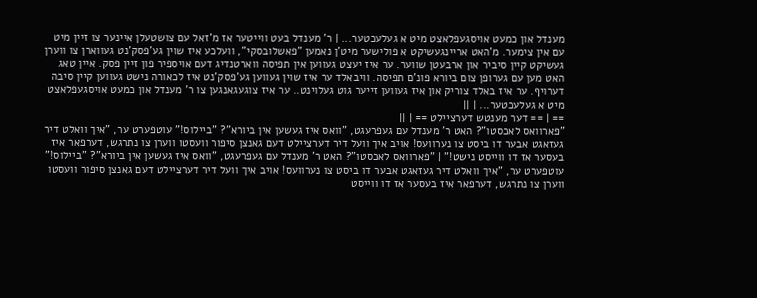מענדל און כמעט אויסגעפלאצט מיט א געלעכטער... | ר' מענדל בעט ווייטער אז מ'זאל עם צושטעלן איינער צו זיין מיט עם אין צימער. מ'האט אריינגעשיקט א פולישער מיט'ן נאמען "פאשלובסקי", וועלכע איז שוין גע'פסק'נט געווארן צו ווערן געשיקט קיין סיביר און ארבעטן שווער. ער איז יעצט געווען אין תפיסה ווארטנדיג דעם אויספיר פון זיין פסק. איין טאג האט מען עם גערופן צום ביורא פונ'ם תפיסה. וויבאלד ער איז שוין געווען גע'פסק'נט איז לכאורה נישט געווען קיין סיבה דערויף. ער איז באלד צוריק און איז געווען זייער גוט געלוינט.. ער איז צוגעגאנגען צו ר' מענדל און כמעט אויסגעפלאצט מיט א געלעכטער... | ||
== | == דער מענטש דערציילט == | ||
"פארוואס לאכסטו"? האט ר' מענדל עם געפרעגט, "וואס איז געשען אין ביורא"? "ביילוס!" עוטפערט ער, "איך וואלט דיר געזאגט אבער דו ביסט צו נערוועס! אויב איך וועל דיר דערציילט דעם גאנצן סיפור וועסטו ווערן צו נתרגש, דערפאר איז בעסער אז דו ווייסט נישט!" | "פארוואס לאכסטו"? האט ר' מענדל עם געפרעגט, "וואס איז געשען אין ביורא"? "ביילוס!" עוטפערט ער, "איך וואלט דיר געזאגט אבער דו ביסט צו נערוועס! אויב איך וועל דיר דערציילט דעם גאנצן סיפור וועסטו ווערן צו נתרגש, דערפאר איז בעסער אז דו ווייסט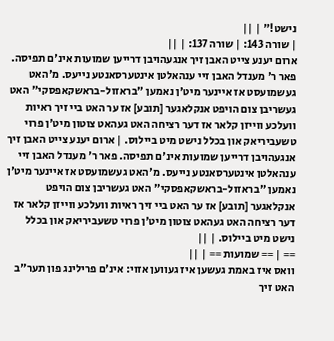נישט!" | ||
| שורה 143: | שורה 137: | ||
ארום יענע צייט האבן זיך אנגעהויבן דרייען שמועות אינ'ם תפיסה. פאר ר' מענדל האבן זיי ענהאלטן אינטערסאנטע נייעס. מ'האט געשמועסט אז איינער מיט'ן נאמען "בראזול-בראשקאפסקי" האט געשריבן צום הויפט אנקלאגער [תובע] אז ער האט ביי זיך ראיות וועלכע ווייזן קלאר אז דער רציחה האט געהאט צוטון מיט'ן פרוי טשעביריאק און בכלל נישט מיט ביילוס. | ארום יענע צייט האבן זיך אנגעהויבן דרייען שמועות אינ'ם תפיסה. פאר ר' מענדל האבן זיי ענהאלטן אינטערסאנטע נייעס. מ'האט געשמועסט אז איינער מיט'ן נאמען "בראזול-בראשקאפסקי" האט געשריבן צום הויפט אנקלאגער [תובע] אז ער האט ביי זיך ראיות וועלכע ווייזן קלאר אז דער רציחה האט געהאט צוטון מיט'ן פרוי טשעביריאק און בכלל נישט מיט ביילוס. | ||
== | == שמועות == | ||
וואס איז באמת געשען איז געווען אזוי: אינ'ם פרילינג פון תער"ב האט זיך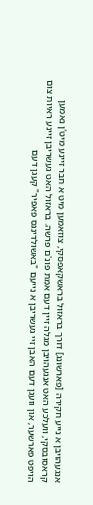אנגעהויבן א נייע חקירה [פארשונג] דורך בראזול בראשקאפסקי, צוזאמען מיט א חבר זיינע מיט'ן נאמען קראסובסקי, וועלכע האט אנגעהויבן מגלה זיין דעם אמת פונ'ם פרשה. בראזול האט געשריבן זיינע ראיות צום הויפט פארשער, און וועגן דעם האבן זיי געשריבן א נייעם "באשולדינגס פאפיר" קעגן דעם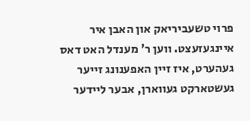פרוי טשעביריאק און האבן איר איינגעזעצט. ווען ר' מענדל האט דאס געהערט, איז זיין האפענונג זייער געשטארקט געווארן, אבער ליידער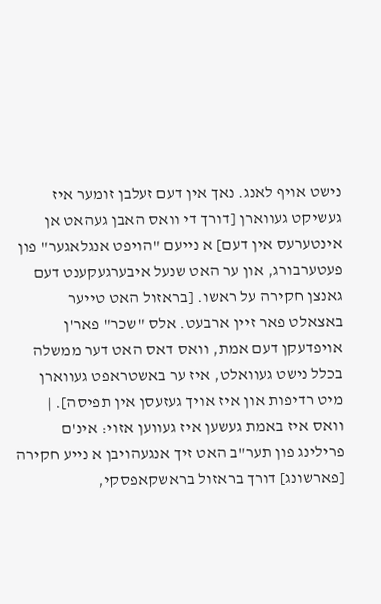נישט אויף לאנג. נאך אין דעם זעלבן זומער איז געשיקט געווארן [דורך די וואס האבן געהאט אן אינטערעס אין דעם] א נייעם "הויפט אנגלאגער" פון פעטערבורג, און ער האט שנעל איבערגעקענט דעם גאנצן חקירה על ראשו. [בראזול האט טייער באצאלט פאר זיין ארבעט. אלס "שכר" פאר'ן אויפדעקן דעם אמת, וואס דאס האט דער ממשלה בכלל נישט געוואלט, איז ער באשטראפט געווארן מיט רדיפות און איז אויך געזעסן אין תפיסה]. | וואס איז באמת געשען איז געווען אזוי: אינ'ם פרילינג פון תער"ב האט זיך אנגעהויבן א נייע חקירה [פארשונג] דורך בראזול בראשקאפסקי,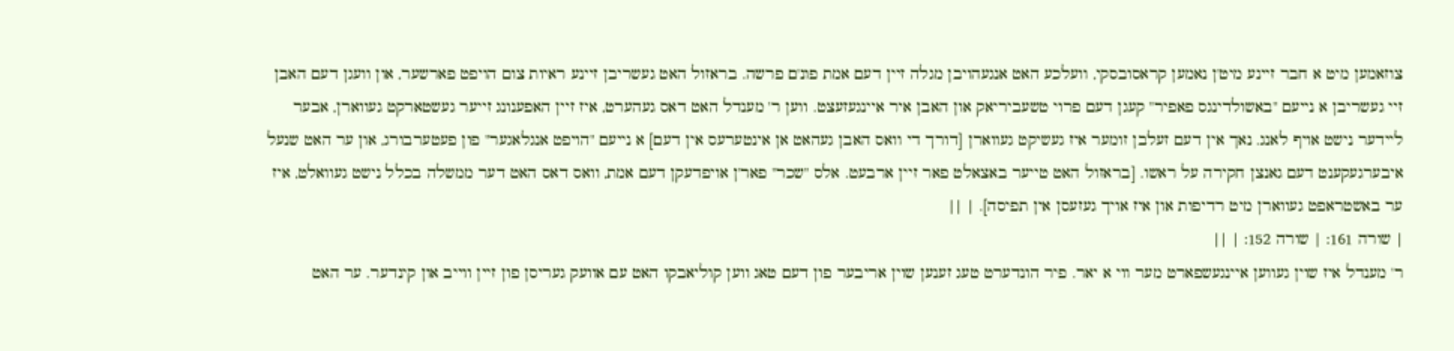צוזאמען מיט א חבר זיינע מיט'ן נאמען קראסובסקי, וועלכע האט אנגעהויבן מגלה זיין דעם אמת פונ'ם פרשה. בראזול האט געשריבן זיינע ראיות צום הויפט פארשער, און וועגן דעם האבן זיי געשריבן א נייעם "באשולדינגס פאפיר" קעגן דעם פרוי טשעביריאק און האבן איר איינגעזעצט. ווען ר' מענדל האט דאס געהערט, איז זיין האפענונג זייער געשטארקט געווארן, אבער ליידער נישט אויף לאנג. נאך אין דעם זעלבן זומער איז געשיקט געווארן [דורך די וואס האבן געהאט אן אינטערעס אין דעם] א נייעם "הויפט אנגלאגער" פון פעטערבורג, און ער האט שנעל איבערגעקענט דעם גאנצן חקירה על ראשו. [בראזול האט טייער באצאלט פאר זיין ארבעט. אלס "שכר" פאר'ן אויפדעקן דעם אמת, וואס דאס האט דער ממשלה בכלל נישט געוואלט, איז ער באשטראפט געווארן מיט רדיפות און איז אויך געזעסן אין תפיסה]. | ||
| שורה 161: | שורה 152: | ||
ר' מענדל איז שוין געווען איינגעשפארט מער ווי א יאר. פיר הונדערט טעג זענען שוין אריבער פון דעם טאג ווען קוליאבקו האט עם אוועק געריסן פון זיין ווייב און קינדער. ער האט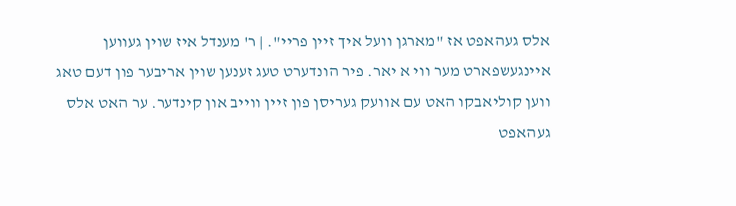אלס געהאפט אז "מארגן וועל איך זיין פריי". | ר' מענדל איז שוין געווען איינגעשפארט מער ווי א יאר. פיר הונדערט טעג זענען שוין אריבער פון דעם טאג ווען קוליאבקו האט עם אוועק געריסן פון זיין ווייב און קינדער. ער האט אלס געהאפט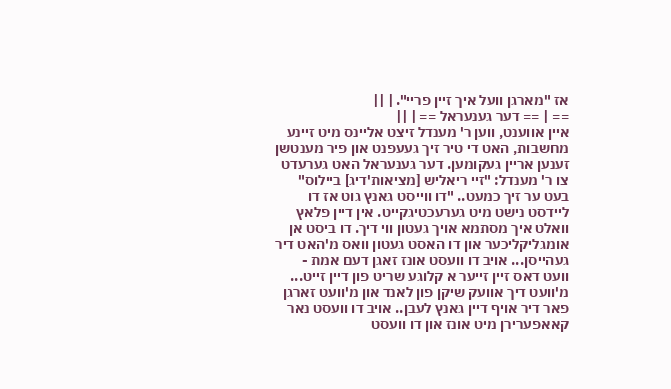אז "מארגן וועל איך זיין פריי". | ||
== | == דער גענעראל == | ||
איין אווענט, ווען ר' מענדל זיצט אליינס מיט זיינע מחשבות, האט די טיר זיך געעפנט און פיר מענטשן זענען אריין געקומען. דער גענעראל האט גערעדט צו ר' מענדל: "זיי ריאליש [מציאות'דיג] ביילוס" בעט ער זיך כמעט.. "דו ווייסט גאנץ גוט אז דו ליידסט נישט מיט גערעכטיגקייט. אין דיין פלאץ וואלט איך מסתמא אויך געטון ווי דיך. דו ביסט אן אומגליקליכער און דו האסט געטון וואס מ'האט דיר געהייסן... אויב דו וועסט אונז זאגן דעם אמת - וועט דאס זיין זייער א קלוגע שריט פון דיין זייט... מ'וועט דיך אוועק שיקן פון לאנד און מ'וועט זארגן פאר דיר אויף דיין גאנץ לעבן.. אויב דו וועסט נאר קאאפערירן מיט אונז און דו וועסט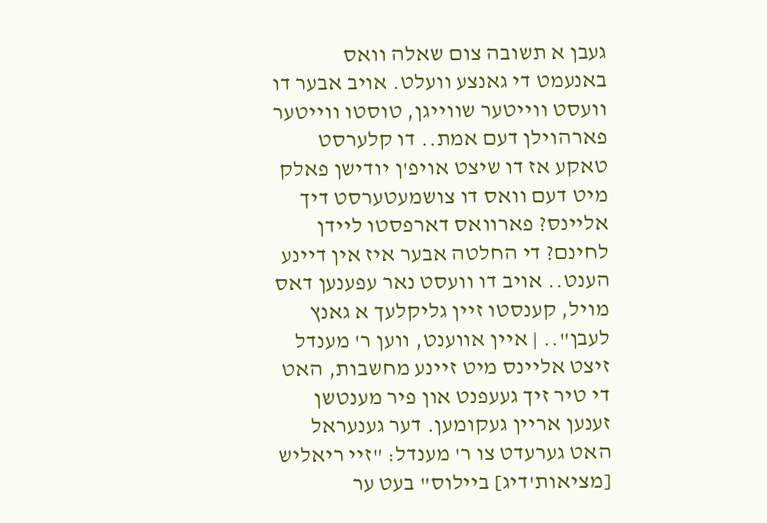געבן א תשובה צום שאלה וואס באנעמט די גאנצע וועלט. אויב אבער דו וועסט ווייטער שווייגן, טוסטו ווייטער פארהוילן דעם אמת.. דו קלערסט טאקע אז דו שיצט אויפ'ן יודישן פאלק מיט דעם וואס דו צושמעטערסט דיך אליינס? פארוואס דארפסטו ליידן לחינם? די החלטה אבער איז אין דיינע הענט.. אויב דו וועסט נאר עפענען דאס מויל, קענסטו זיין גליקלעך א גאנץ לעבן".. | איין אווענט, ווען ר' מענדל זיצט אליינס מיט זיינע מחשבות, האט די טיר זיך געעפנט און פיר מענטשן זענען אריין געקומען. דער גענעראל האט גערעדט צו ר' מענדל: "זיי ריאליש [מציאות'דיג] ביילוס" בעט ער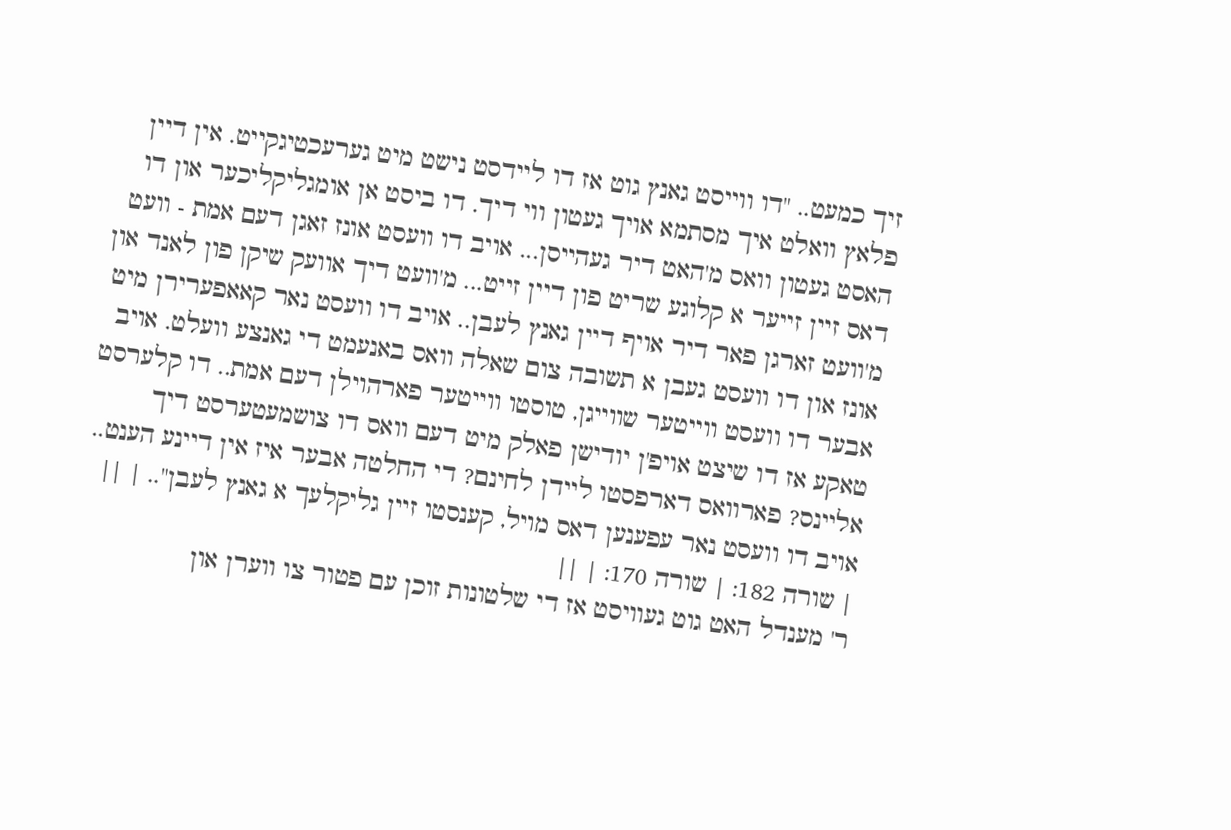זיך כמעט.. "דו ווייסט גאנץ גוט אז דו ליידסט נישט מיט גערעכטיגקייט. אין דיין פלאץ וואלט איך מסתמא אויך געטון ווי דיך. דו ביסט אן אומגליקליכער און דו האסט געטון וואס מ'האט דיר געהייסן... אויב דו וועסט אונז זאגן דעם אמת - וועט דאס זיין זייער א קלוגע שריט פון דיין זייט... מ'וועט דיך אוועק שיקן פון לאנד און מ'וועט זארגן פאר דיר אויף דיין גאנץ לעבן.. אויב דו וועסט נאר קאאפערירן מיט אונז און דו וועסט געבן א תשובה צום שאלה וואס באנעמט די גאנצע וועלט. אויב אבער דו וועסט ווייטער שווייגן, טוסטו ווייטער פארהוילן דעם אמת.. דו קלערסט טאקע אז דו שיצט אויפ'ן יודישן פאלק מיט דעם וואס דו צושמעטערסט דיך אליינס? פארוואס דארפסטו ליידן לחינם? די החלטה אבער איז אין דיינע הענט.. אויב דו וועסט נאר עפענען דאס מויל, קענסטו זיין גליקלעך א גאנץ לעבן".. | ||
| שורה 182: | שורה 170: | ||
ר' מענדל האט גוט געוויסט אז די שלטונות זוכן עם פטור צו ווערן און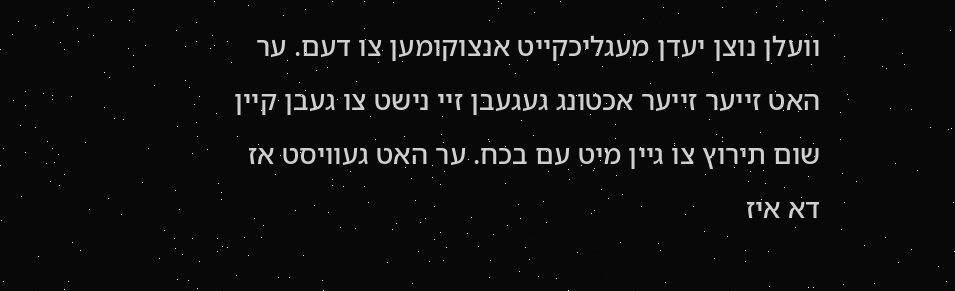וועלן נוצן יעדן מעגליכקייט אנצוקומען צו דעם. ער האט זייער זייער אכטונג געגעבן זיי נישט צו געבן קיין שום תירוץ צו גיין מיט עם בכח. ער האט געוויסט אז דא איז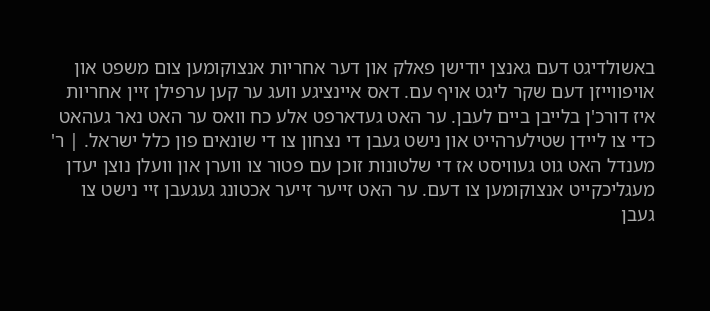באשולדיגט דעם גאנצן יודישן פאלק און דער אחריות אנצוקומען צום משפט און אויפווייזן דעם שקר ליגט אויף עם. דאס איינציגע וועג ער קען ערפילן זיין אחריות איז דורכ'ן בלייבן ביים לעבן. ער האט געדארפט אלע כח וואס ער האט נאר געהאט כדי צו ליידן שטילערהייט און נישט געבן די נצחון צו די שונאים פון כלל ישראל. | ר' מענדל האט גוט געוויסט אז די שלטונות זוכן עם פטור צו ווערן און וועלן נוצן יעדן מעגליכקייט אנצוקומען צו דעם. ער האט זייער זייער אכטונג געגעבן זיי נישט צו געבן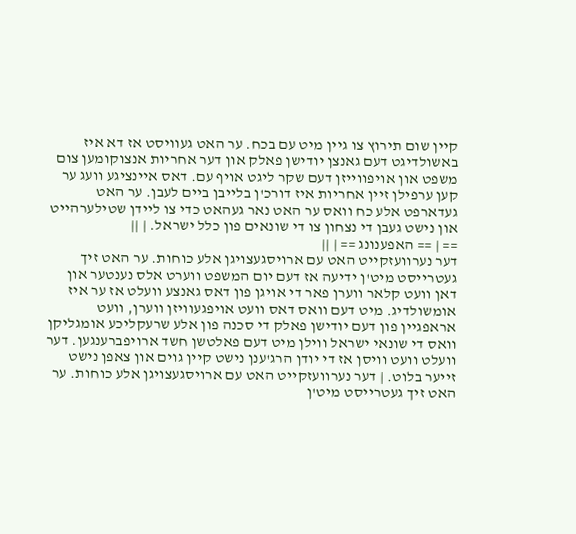קיין שום תירוץ צו גיין מיט עם בכח. ער האט געוויסט אז דא איז באשולדיגט דעם גאנצן יודישן פאלק און דער אחריות אנצוקומען צום משפט און אויפווייזן דעם שקר ליגט אויף עם. דאס איינציגע וועג ער קען ערפילן זיין אחריות איז דורכ'ן בלייבן ביים לעבן. ער האט געדארפט אלע כח וואס ער האט נאר געהאט כדי צו ליידן שטילערהייט און נישט געבן די נצחון צו די שונאים פון כלל ישראל. | ||
== | == האפענונג == | ||
דער נערוועזקייט האט עם ארויסגעצויגן אלע כוחות. ער האט זיך געטרייסט מיט'ן ידיעה אז דעם יום המשפט ווערט אלס נענטער און דאן וועט קלאר ווערן פאר די אויגן פון דאס גאנצע וועלט אז ער איז אומשולדיג. מיט דעם וואס דאס וועט אויפגעוויזן ווערן, וועט אראפגיין פון דעם יודישן פאלק די סכנה פון אלע שרעקליכע אומגליקן וואס די שונאי ישראל ווילן מיט דעם פאלטשן חשד ארויפברענגען. דער וועלט וועט וויסן אז די יודן הרג'ענן נישט קיין גוים און צאפן נישט זייער בלוט. | דער נערוועזקייט האט עם ארויסגעצויגן אלע כוחות. ער האט זיך געטרייסט מיט'ן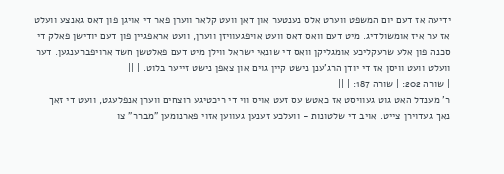ידיעה אז דעם יום המשפט ווערט אלס נענטער און דאן וועט קלאר ווערן פאר די אויגן פון דאס גאנצע וועלט אז ער איז אומשולדיג. מיט דעם וואס דאס וועט אויפגעוויזן ווערן, וועט אראפגיין פון דעם יודישן פאלק די סכנה פון אלע שרעקליכע אומגליקן וואס די שונאי ישראל ווילן מיט דעם פאלטשן חשד ארויפברענגען. דער וועלט וועט וויסן אז די יודן הרג'ענן נישט קיין גוים און צאפן נישט זייער בלוט. | ||
| שורה 202: | שורה 187: | ||
ר' מענדל האט גוט געוויסט אז כאטש עס זעט אויס ווי די ריכטיגע רוצחים ווערן אנפלעגט, וועט די זאך נאך געדוירן צייט. אויב די שלטונות - וועלכע זענען געווען אזוי פארנומען "מברר" צו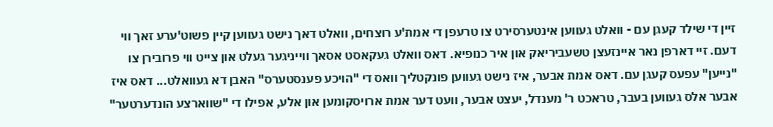זיין די שילד קעגן עם - וואלט געווען אינטערסירט צו טרעפן די אמת'ע רוצחים, וואלט דאך נישט געווען קיין פשוט'ערע זאך ווי דעם. זיי דארפן נאר איינזעצן טשעביריאק און איר כנופיא. דאס וואלט געקאסט אסאך ווייניגער געלט און צייט ווי פרובירן צו "נייען" עפעס קעגן עם. דאס אמת אבער, איז נישט געווען פונקטליך וואס די "הויכע פענסטערס" האבן דא געוואלט... דאס איז אבער אלס געווען בעבר, טראכט ר' מענדל, יעצט אבער, וועט דער אמת ארויסקומען און אלע, אפילו די "שווארצע הונדערטער"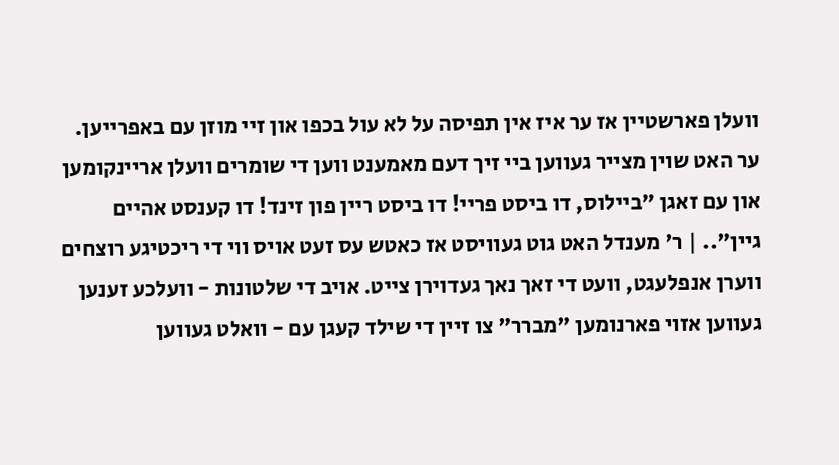וועלן פארשטיין אז ער איז אין תפיסה על לא עול בכפו און זיי מוזן עם באפרייען. ער האט שוין מצייר געווען ביי זיך דעם מאמענט ווען די שומרים וועלן אריינקומען און עם זאגן "ביילוס, דו ביסט פריי! דו ביסט ריין פון זינד! דו קענסט אהיים גיין".. | ר' מענדל האט גוט געוויסט אז כאטש עס זעט אויס ווי די ריכטיגע רוצחים ווערן אנפלעגט, וועט די זאך נאך געדוירן צייט. אויב די שלטונות - וועלכע זענען געווען אזוי פארנומען "מברר" צו זיין די שילד קעגן עם - וואלט געווען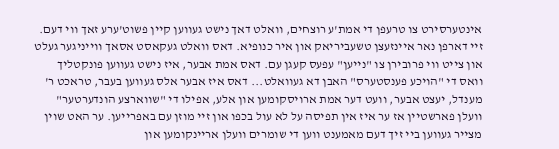אינטערסירט צו טרעפן די אמת'ע רוצחים, וואלט דאך נישט געווען קיין פשוט'ערע זאך ווי דעם. זיי דארפן נאר איינזעצן טשעביריאק און איר כנופיא. דאס וואלט געקאסט אסאך ווייניגער געלט און צייט ווי פרובירן צו "נייען" עפעס קעגן עם. דאס אמת אבער, איז נישט געווען פונקטליך וואס די "הויכע פענסטערס" האבן דא געוואלט... דאס איז אבער אלס געווען בעבר, טראכט ר' מענדל, יעצט אבער, וועט דער אמת ארויסקומען און אלע, אפילו די "שווארצע הונדערטער" וועלן פארשטיין אז ער איז אין תפיסה על לא עול בכפו און זיי מוזן עם באפרייען. ער האט שוין מצייר געווען ביי זיך דעם מאמענט ווען די שומרים וועלן אריינקומען און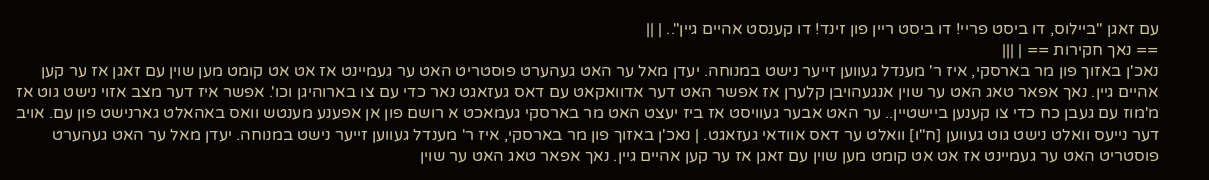עם זאגן "ביילוס, דו ביסט פריי! דו ביסט ריין פון זינד! דו קענסט אהיים גיין".. | ||
== נאך חקירות == | |||
נאכ'ן באזוך פון מר בארסקי, איז ר' מענדל געווען זייער נישט במנוחה. יעדן מאל ער האט געהערט פוסטריט האט ער געמיינט אז אט אט קומט מען שוין עם זאגן אז ער קען אהיים גיין. נאך אפאר טאג האט ער שוין אנגעהויבן קלערן אז אפשר האט דער אדוואקאט עם דאס געזאגט נאר כדי עם צו בארוהיגן וכו'. אפשר איז דער מצב אזוי נישט גוט אז מ'מוז עם געבן כח כדי צו קענען ביישטיין.. ער האט אבער געוויסט אז ביז יעצט האט מר בארסקי געמאכט א רושם פון אן אפענע מענטש וואס באהאלט גארנישט פון עם. אויב דער נייעס וואלט נישט גוט געווען [ח"ו] וואלט ער דאס אוודאי געזאגט. | נאכ'ן באזוך פון מר בארסקי, איז ר' מענדל געווען זייער נישט במנוחה. יעדן מאל ער האט געהערט פוסטריט האט ער געמיינט אז אט אט קומט מען שוין עם זאגן אז ער קען אהיים גיין. נאך אפאר טאג האט ער שוין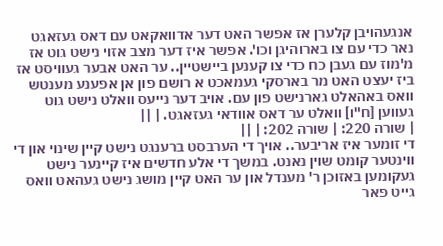אנגעהויבן קלערן אז אפשר האט דער אדוואקאט עם דאס געזאגט נאר כדי עם צו בארוהיגן וכו'. אפשר איז דער מצב אזוי נישט גוט אז מ'מוז עם געבן כח כדי צו קענען ביישטיין.. ער האט אבער געוויסט אז ביז יעצט האט מר בארסקי געמאכט א רושם פון אן אפענע מענטש וואס באהאלט גארנישט פון עם. אויב דער נייעס וואלט נישט גוט געווען [ח"ו] וואלט ער דאס אוודאי געזאגט. | ||
| שורה 220: | שורה 202: | ||
די זומער איז אריבער.. אויך די הערבסט ברענגט נישט קיין שינוי און די ווינטער קומט שוין נאנט. במשך די אלע חדשים איז קיינער נישט געקומען באזוכן ר' מענדל און ער האט קיין מושג נישט געהאט וואס גייט פאר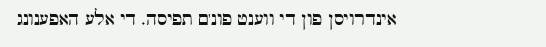אינדרויסן פון די ווענט פונ'ם תפיסה. די אלע האפענונג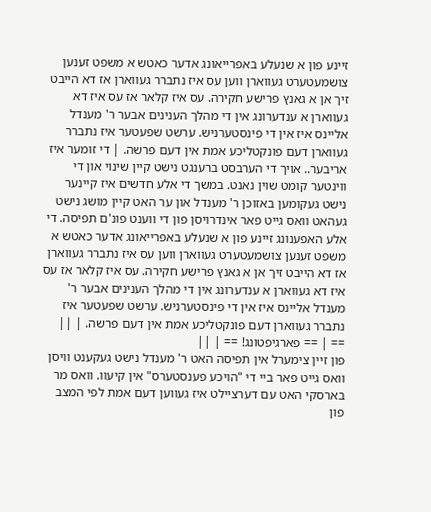זיינע פון א שנעלע באפרייאונג אדער כאטש א משפט זענען צושמעטערט געווארן ווען עס איז נתברר געווארן אז דא הייבט זיך אן א גאנץ פרישע חקירה. עס איז קלאר אז עס איז דא געווארן א ענדערונג אין די מהלך הענינים אבער ר' מענדל אליינס איז אין די פינסטערניש. ערשט שפעטער איז נתברר געווארן דעם פונקטליכע אמת אין דעם פרשה. | די זומער איז אריבער.. אויך די הערבסט ברענגט נישט קיין שינוי און די ווינטער קומט שוין נאנט. במשך די אלע חדשים איז קיינער נישט געקומען באזוכן ר' מענדל און ער האט קיין מושג נישט געהאט וואס גייט פאר אינדרויסן פון די ווענט פונ'ם תפיסה. די אלע האפענונג זיינע פון א שנעלע באפרייאונג אדער כאטש א משפט זענען צושמעטערט געווארן ווען עס איז נתברר געווארן אז דא הייבט זיך אן א גאנץ פרישע חקירה. עס איז קלאר אז עס איז דא געווארן א ענדערונג אין די מהלך הענינים אבער ר' מענדל אליינס איז אין די פינסטערניש. ערשט שפעטער איז נתברר געווארן דעם פונקטליכע אמת אין דעם פרשה. | ||
== | == פארגיפטונג! == | ||
פון זיין צימערל אין תפיסה האט ר' מענדל נישט געקענט וויסן וואס גייט פאר ביי די "הויכע פענסטערס" אין קיעוו. וואס מר בארסקי האט עם דערציילט איז געווען דעם אמת לפי המצב פון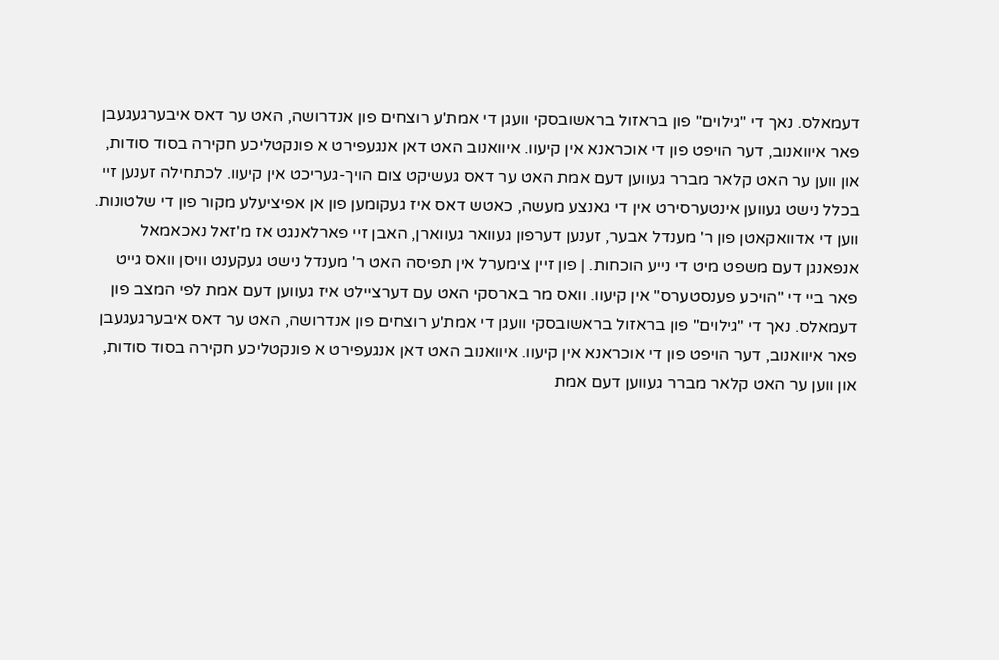דעמאלס. נאך די "גילוים" פון בראזול בראשובסקי וועגן די אמת'ע רוצחים פון אנדרושה, האט ער דאס איבערגעגעבן פאר איוואנוב, דער הויפט פון די אוכראנא אין קיעוו. איוואנוב האט דאן אנגעפירט א פונקטליכע חקירה בסוד סודות, און ווען ער האט קלאר מברר געווען דעם אמת האט ער דאס געשיקט צום הויך-געריכט אין קיעוו. לכתחילה זענען זיי בכלל נישט געווען אינטערסירט אין די גאנצע מעשה, כאטש דאס איז געקומען פון אן אפיציעלע מקור פון די שלטונות. ווען די אדוואקאטן פון ר' מענדל אבער, זענען דערפון געוואר געווארן, האבן זיי פארלאנגט אז מ'זאל נאכאמאל אנפאנגן דעם משפט מיט די נייע הוכחות. | פון זיין צימערל אין תפיסה האט ר' מענדל נישט געקענט וויסן וואס גייט פאר ביי די "הויכע פענסטערס" אין קיעוו. וואס מר בארסקי האט עם דערציילט איז געווען דעם אמת לפי המצב פון דעמאלס. נאך די "גילוים" פון בראזול בראשובסקי וועגן די אמת'ע רוצחים פון אנדרושה, האט ער דאס איבערגעגעבן פאר איוואנוב, דער הויפט פון די אוכראנא אין קיעוו. איוואנוב האט דאן אנגעפירט א פונקטליכע חקירה בסוד סודות, און ווען ער האט קלאר מברר געווען דעם אמת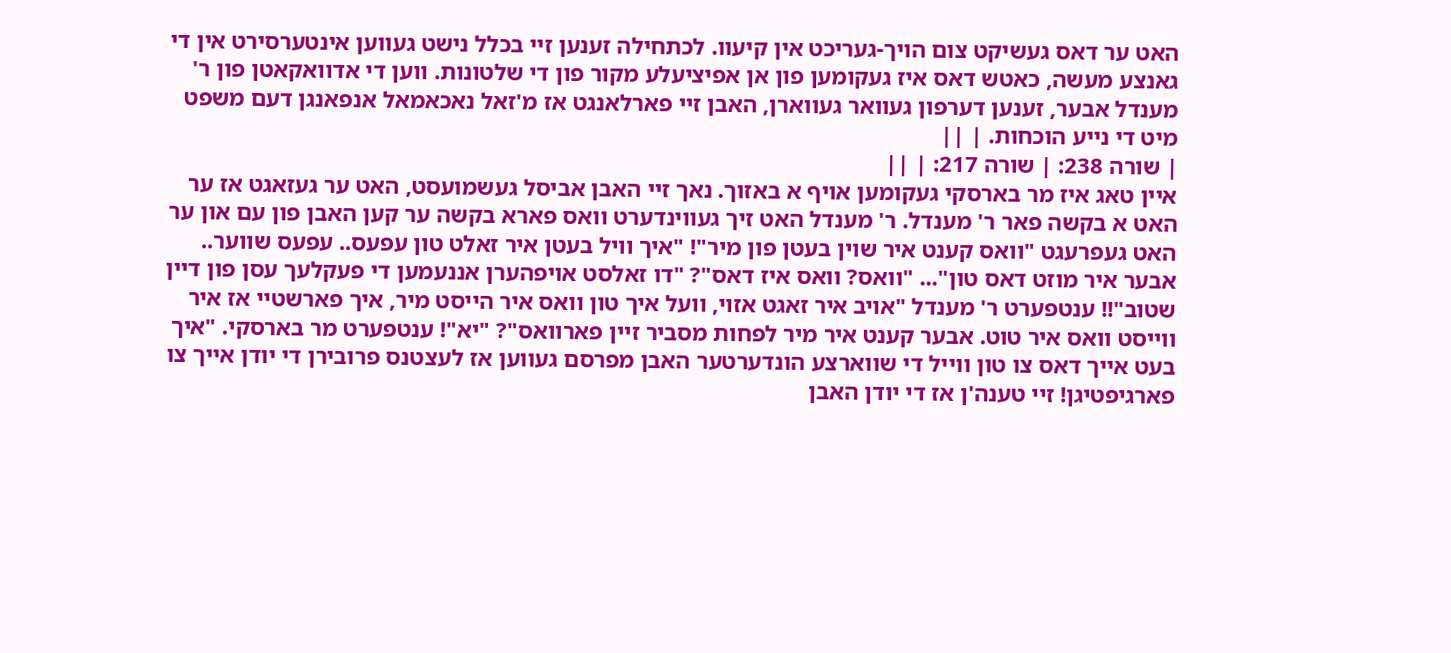האט ער דאס געשיקט צום הויך-געריכט אין קיעוו. לכתחילה זענען זיי בכלל נישט געווען אינטערסירט אין די גאנצע מעשה, כאטש דאס איז געקומען פון אן אפיציעלע מקור פון די שלטונות. ווען די אדוואקאטן פון ר' מענדל אבער, זענען דערפון געוואר געווארן, האבן זיי פארלאנגט אז מ'זאל נאכאמאל אנפאנגן דעם משפט מיט די נייע הוכחות. | ||
| שורה 238: | שורה 217: | ||
איין טאג איז מר בארסקי געקומען אויף א באזוך. נאך זיי האבן אביסל געשמועסט, האט ער געזאגט אז ער האט א בקשה פאר ר' מענדל. ר' מענדל האט זיך געווינדערט וואס פארא בקשה ער קען האבן פון עם און ער האט געפרעגט "וואס קענט איר שוין בעטן פון מיר"! "איך וויל בעטן איר זאלט טון עפעס.. עפעס שווער.. אבער איר מוזט דאס טון"... "וואס? וואס איז דאס"? "דו זאלסט אויפהערן אננעמען די פעקלעך עסן פון דיין שטוב"!! ענטפערט ר' מענדל "אויב איר זאגט אזוי, וועל איך טון וואס איר הייסט מיר, איך פארשטיי אז איר ווייסט וואס איר טוט. אבער קענט איר מיר לפחות מסביר זיין פארוואס"? "יא"! ענטפערט מר בארסקי. "איך בעט אייך דאס צו טון ווייל די שווארצע הונדערטער האבן מפרסם געווען אז לעצטנס פרובירן די יודן אייך צו פארגיפטיגן! זיי טענה'ן אז די יודן האבן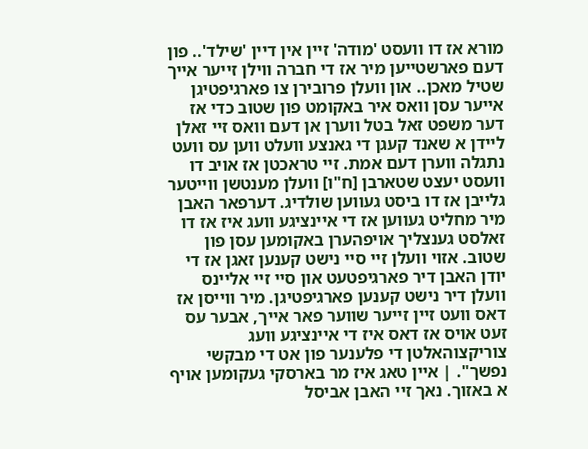מורא אז דו וועסט 'מודה' זיין אין דיין 'שילד'.. פון דעם פארשטייען מיר אז די חברה ווילן זייער אייך שטיל מאכן.. און וועלן פרובירן צו פארגיפטיגן אייער עסן וואס איר באקומט פון שטוב כדי אז דער משפט זאל בטל ווערן אן דעם וואס זיי זאלן ליידן א שאנד קעגן די גאנצע וועלט ווען עס וועט נתגלה ווערן דעם אמת. זיי טראכטן אז אויב דו וועסט יעצט שטארבן [ח"ו] וועלן מענטשן ווייטער גלייבן אז דו ביסט געווען שולדיג. דערפאר האבן מיר מחליט געווען אז די איינציגע וועג איז אז דו זאלסט גענצליך אויפהערן באקומען עסן פון שטוב. אזוי וועלן זיי סיי נישט קענען זאגן אז די יודן האבן דיר פארגיפטעט און סיי זיי אליינס וועלן דיר נישט קענען פארגיפטיגן. מיר ווייסן אז דאס וועט זיין זייער שווער פאר אייך, אבער עס זעט אויס אז דאס איז די איינציגע וועג צוריקצוהאלטן די פלענער פון אט די מבקשי נפשך". | איין טאג איז מר בארסקי געקומען אויף א באזוך. נאך זיי האבן אביסל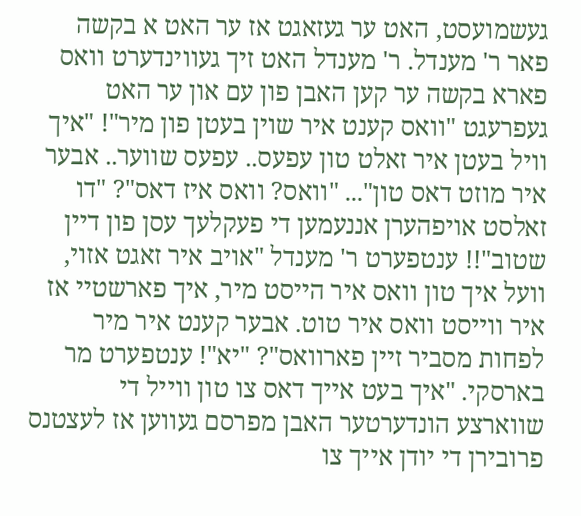געשמועסט, האט ער געזאגט אז ער האט א בקשה פאר ר' מענדל. ר' מענדל האט זיך געווינדערט וואס פארא בקשה ער קען האבן פון עם און ער האט געפרעגט "וואס קענט איר שוין בעטן פון מיר"! "איך וויל בעטן איר זאלט טון עפעס.. עפעס שווער.. אבער איר מוזט דאס טון"... "וואס? וואס איז דאס"? "דו זאלסט אויפהערן אננעמען די פעקלעך עסן פון דיין שטוב"!! ענטפערט ר' מענדל "אויב איר זאגט אזוי, וועל איך טון וואס איר הייסט מיר, איך פארשטיי אז איר ווייסט וואס איר טוט. אבער קענט איר מיר לפחות מסביר זיין פארוואס"? "יא"! ענטפערט מר בארסקי. "איך בעט אייך דאס צו טון ווייל די שווארצע הונדערטער האבן מפרסם געווען אז לעצטנס פרובירן די יודן אייך צו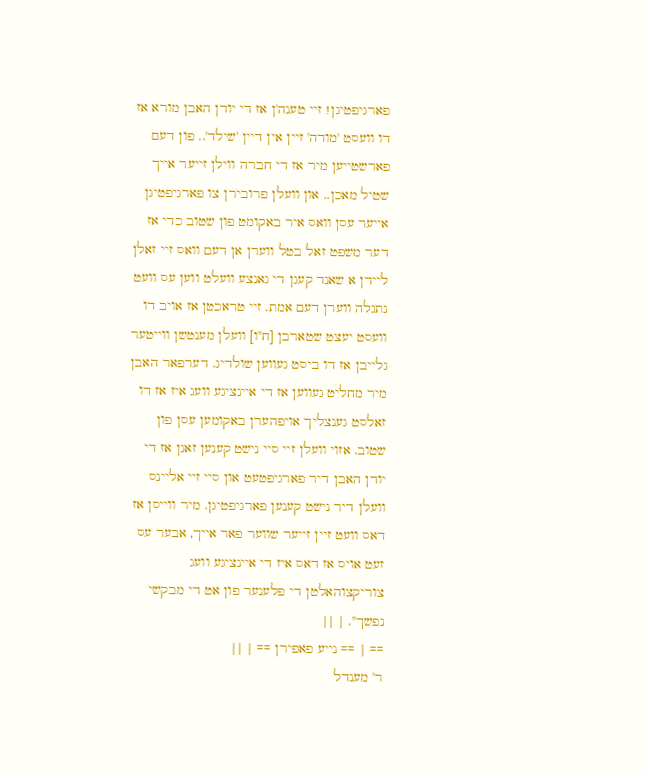פארגיפטיגן! זיי טענה'ן אז די יודן האבן מורא אז דו וועסט 'מודה' זיין אין דיין 'שילד'.. פון דעם פארשטייען מיר אז די חברה ווילן זייער אייך שטיל מאכן.. און וועלן פרובירן צו פארגיפטיגן אייער עסן וואס איר באקומט פון שטוב כדי אז דער משפט זאל בטל ווערן אן דעם וואס זיי זאלן ליידן א שאנד קעגן די גאנצע וועלט ווען עס וועט נתגלה ווערן דעם אמת. זיי טראכטן אז אויב דו וועסט יעצט שטארבן [ח"ו] וועלן מענטשן ווייטער גלייבן אז דו ביסט געווען שולדיג. דערפאר האבן מיר מחליט געווען אז די איינציגע וועג איז אז דו זאלסט גענצליך אויפהערן באקומען עסן פון שטוב. אזוי וועלן זיי סיי נישט קענען זאגן אז די יודן האבן דיר פארגיפטעט און סיי זיי אליינס וועלן דיר נישט קענען פארגיפטיגן. מיר ווייסן אז דאס וועט זיין זייער שווער פאר אייך, אבער עס זעט אויס אז דאס איז די איינציגע וועג צוריקצוהאלטן די פלענער פון אט די מבקשי נפשך". | ||
== | == נייע פאפירן == | ||
ר' מענדל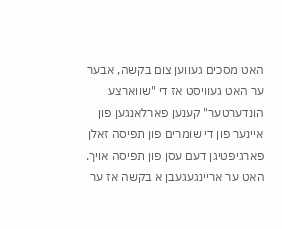האט מסכים געווען צום בקשה, אבער ער האט געוויסט אז די "שווארצע הונדערטער" קענען פארלאנגען פון איינער פון די שומרים פון תפיסה זאלן פארגיפטיגן דעם עסן פון תפיסה אויך. האט ער אריינגעגעבן א בקשה אז ער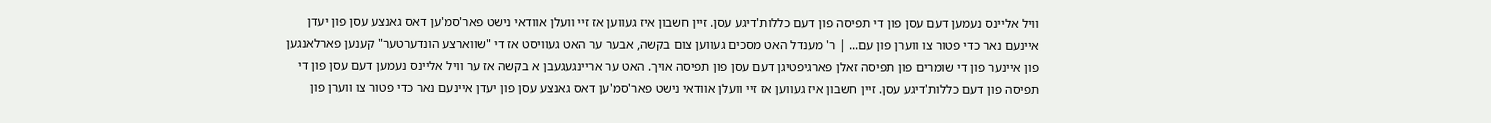וויל אליינס נעמען דעם עסן פון די תפיסה פון דעם כללות'דיגע עסן. זיין חשבון איז געווען אז זיי וועלן אוודאי נישט פאר'סמ'ען דאס גאנצע עסן פון יעדן איינעם נאר כדי פטור צו ווערן פון עם... | ר' מענדל האט מסכים געווען צום בקשה, אבער ער האט געוויסט אז די "שווארצע הונדערטער" קענען פארלאנגען פון איינער פון די שומרים פון תפיסה זאלן פארגיפטיגן דעם עסן פון תפיסה אויך. האט ער אריינגעגעבן א בקשה אז ער וויל אליינס נעמען דעם עסן פון די תפיסה פון דעם כללות'דיגע עסן. זיין חשבון איז געווען אז זיי וועלן אוודאי נישט פאר'סמ'ען דאס גאנצע עסן פון יעדן איינעם נאר כדי פטור צו ווערן פון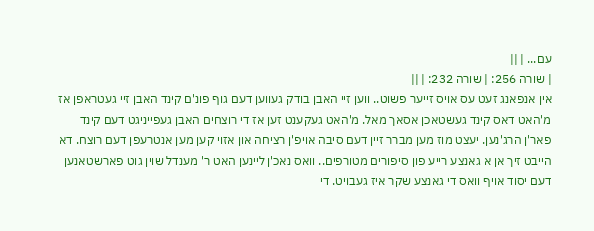עם... | ||
| שורה 256: | שורה 232: | ||
אין אנפאנג זעט עס אויס זייער פשוט.. ווען זיי האבן בודק געווען דעם גוף פונ'ם קינד האבן זיי געטראפן אז מ'האט דאס קינד געשטאכן אסאך מאל. מ'האט געקענט זען אז די רוצחים האבן געפייניגט דעם קינד פאר'ן הרג'נען. יעצט מוז מען מברר זיין דעם סיבה אויפ'ן רציחה און אזוי קען מען אנטרעפן דעם רוצח. דא הייבט זיך אן א גאנצע רייע פון סיפורים מטורפים.. וואס נאכ'ן ליינען האט ר' מענדל שוין גוט פארשטאנען דעם יסוד אויף וואס די גאנצע שקר איז געבויט. די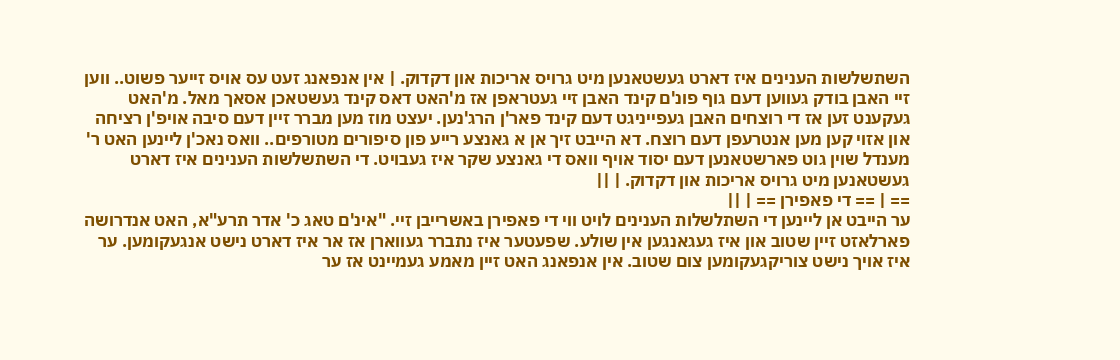השתשלשות הענינים איז דארט געשטאנען מיט גרויס אריכות און דקדוק. | אין אנפאנג זעט עס אויס זייער פשוט.. ווען זיי האבן בודק געווען דעם גוף פונ'ם קינד האבן זיי געטראפן אז מ'האט דאס קינד געשטאכן אסאך מאל. מ'האט געקענט זען אז די רוצחים האבן געפייניגט דעם קינד פאר'ן הרג'נען. יעצט מוז מען מברר זיין דעם סיבה אויפ'ן רציחה און אזוי קען מען אנטרעפן דעם רוצח. דא הייבט זיך אן א גאנצע רייע פון סיפורים מטורפים.. וואס נאכ'ן ליינען האט ר' מענדל שוין גוט פארשטאנען דעם יסוד אויף וואס די גאנצע שקר איז געבויט. די השתשלשות הענינים איז דארט געשטאנען מיט גרויס אריכות און דקדוק. | ||
== | == די פאפירן == | ||
ער הייבט אן ליינען די השתלשלות הענינים לויט ווי די פאפירן באשרייבן זיי. "אינ'ם טאג כ' אדר תרע"א, האט אנדרושה פארלאזט זיין שטוב און איז געגאנגען אין שולע. שפעטער איז נתברר געווארן אז אר איז דארט נישט אנגעקומען. ער איז אויך נישט צוריקגעקומען צום שטוב. אין אנפאנג האט זיין מאמע געמיינט אז ער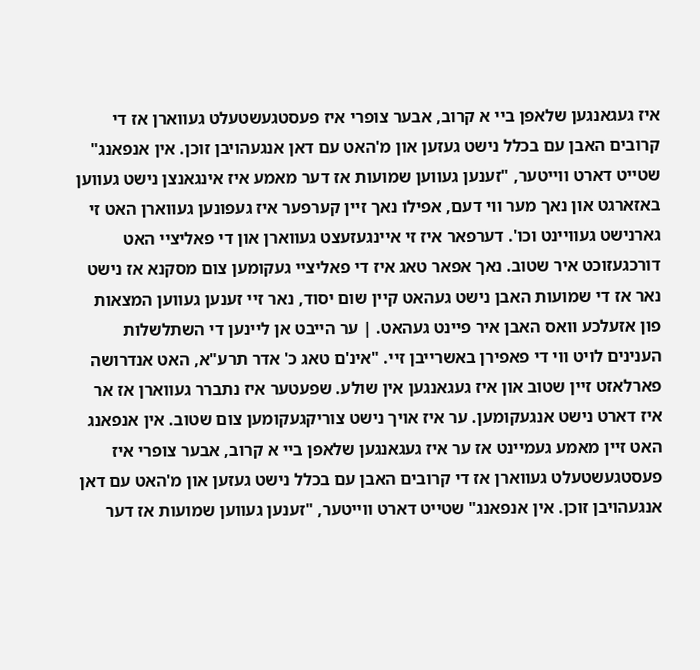איז געגאנגען שלאפן ביי א קרוב, אבער צופרי איז פעסטגעשטעלט געווארן אז די קרובים האבן עם בכלל נישט געזען און מ'האט עם דאן אנגעהויבן זוכן. אין אנפאנג" שטייט דארט ווייטער, "זענען געווען שמועות אז דער מאמע איז אינגאנצן נישט געווען באזארגט און נאך מער ווי דעם, אפילו נאך זיין קערפער איז געפונען געווארן האט זי גארנישט געוויינט וכו'. דערפאר איז זי איינגעזעצט געווארן און די פאליציי האט דורכגעזוכט איר שטוב. נאך אפאר טאג איז די פאליציי געקומען צום מסקנא אז נישט נאר אז די שמועות האבן נישט געהאט קיין שום יסוד, נאר זיי זענען געווען המצאות פון אזעלכע וואס האבן איר פיינט געהאט. | ער הייבט אן ליינען די השתלשלות הענינים לויט ווי די פאפירן באשרייבן זיי. "אינ'ם טאג כ' אדר תרע"א, האט אנדרושה פארלאזט זיין שטוב און איז געגאנגען אין שולע. שפעטער איז נתברר געווארן אז אר איז דארט נישט אנגעקומען. ער איז אויך נישט צוריקגעקומען צום שטוב. אין אנפאנג האט זיין מאמע געמיינט אז ער איז געגאנגען שלאפן ביי א קרוב, אבער צופרי איז פעסטגעשטעלט געווארן אז די קרובים האבן עם בכלל נישט געזען און מ'האט עם דאן אנגעהויבן זוכן. אין אנפאנג" שטייט דארט ווייטער, "זענען געווען שמועות אז דער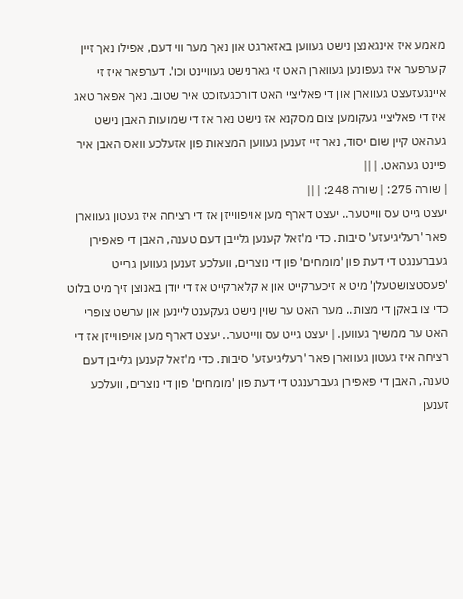מאמע איז אינגאנצן נישט געווען באזארגט און נאך מער ווי דעם, אפילו נאך זיין קערפער איז געפונען געווארן האט זי גארנישט געוויינט וכו'. דערפאר איז זי איינגעזעצט געווארן און די פאליציי האט דורכגעזוכט איר שטוב. נאך אפאר טאג איז די פאליציי געקומען צום מסקנא אז נישט נאר אז די שמועות האבן נישט געהאט קיין שום יסוד, נאר זיי זענען געווען המצאות פון אזעלכע וואס האבן איר פיינט געהאט. | ||
| שורה 275: | שורה 248: | ||
יעצט גייט עס ווייטער.. יעצט דארף מען אויפווייזן אז די רציחה איז געטון געווארן פאר 'רעליגיעזע' סיבות. כדי מ'זאל קענען גלייבן דעם טענה, האבן די פאפירן געברענגט די דעת פון 'מומחים' פון די נוצרים, וועלכע זענען געווען גרייט 'פעסטצושטעלן' מיט א זיכערקייט און א קלארקייט אז די יודן באנוצן זיך מיט בלוט כדי צו באקן די מצות.. מער האט ער שוין נישט געקענט ליינען און ערשט צופרי האט ער ממשיך געווען. | יעצט גייט עס ווייטער.. יעצט דארף מען אויפווייזן אז די רציחה איז געטון געווארן פאר 'רעליגיעזע' סיבות. כדי מ'זאל קענען גלייבן דעם טענה, האבן די פאפירן געברענגט די דעת פון 'מומחים' פון די נוצרים, וועלכע זענען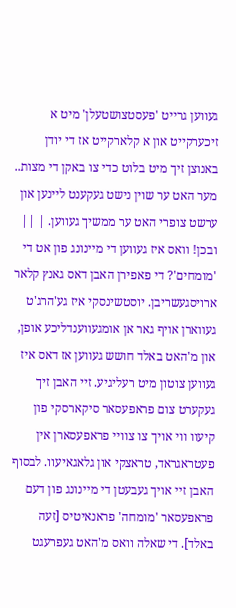געווען גרייט 'פעסטצושטעלן' מיט א זיכערקייט און א קלארקייט אז די יודן באנוצן זיך מיט בלוט כדי צו באקן די מצות.. מער האט ער שוין נישט געקענט ליינען און ערשט צופרי האט ער ממשיך געווען. | ||
ובכן! וואס איז געווען די מיינונג פון אט די 'מומחים'? די פאפירן האבן דאס גאנץ קלאר ארויסגעשריבן. יוסטשינסקי איז גע'הרג'ט געווארן אויף גאר אן אומגעווענדליכע אופן, און מ'האט באלד חושש געווען אז דאס איז געווען צוטון מיט רעליגיע. זיי האבן זיך געקערט צום פראפעסאר סיקארסקי פון קיעוו ווי אויך צו צוויי פראפעסארן אין פעטראגראד, טראצקי און גלאגאיעוו. לבסוף האבן זיי אויך געבעטן די מיינונג פון דעם פראפעסאר 'מומחה' פראנאיטיס [זעה באלד]. די שאלה וואס מ'האט געפרעגט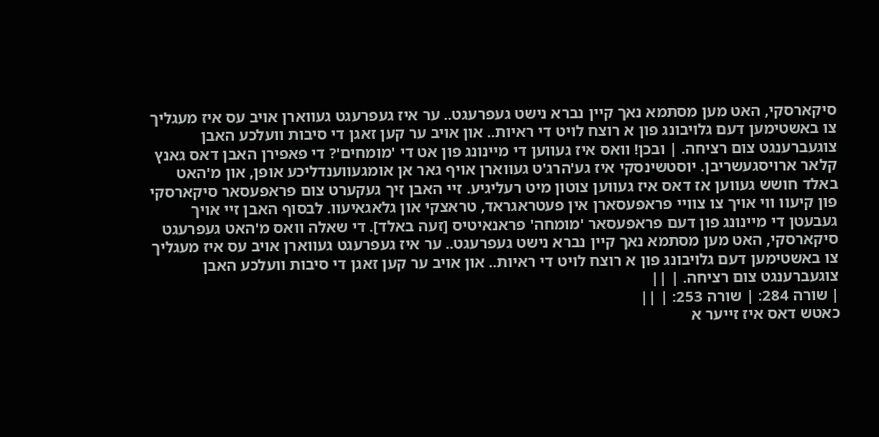סיקארסקי, האט מען מסתמא נאך קיין נברא נישט געפרעגט.. ער איז געפרעגט געווארן אויב עס איז מעגליך צו באשטימען דעם גלויבונג פון א רוצח לויט די ראיות.. און אויב ער קען זאגן די סיבות וועלכע האבן צוגעברענגט צום רציחה. | ובכן! וואס איז געווען די מיינונג פון אט די 'מומחים'? די פאפירן האבן דאס גאנץ קלאר ארויסגעשריבן. יוסטשינסקי איז גע'הרג'ט געווארן אויף גאר אן אומגעווענדליכע אופן, און מ'האט באלד חושש געווען אז דאס איז געווען צוטון מיט רעליגיע. זיי האבן זיך געקערט צום פראפעסאר סיקארסקי פון קיעוו ווי אויך צו צוויי פראפעסארן אין פעטראגראד, טראצקי און גלאגאיעוו. לבסוף האבן זיי אויך געבעטן די מיינונג פון דעם פראפעסאר 'מומחה' פראנאיטיס [זעה באלד]. די שאלה וואס מ'האט געפרעגט סיקארסקי, האט מען מסתמא נאך קיין נברא נישט געפרעגט.. ער איז געפרעגט געווארן אויב עס איז מעגליך צו באשטימען דעם גלויבונג פון א רוצח לויט די ראיות.. און אויב ער קען זאגן די סיבות וועלכע האבן צוגעברענגט צום רציחה. | ||
| שורה 284: | שורה 253: | ||
כאטש דאס איז זייער א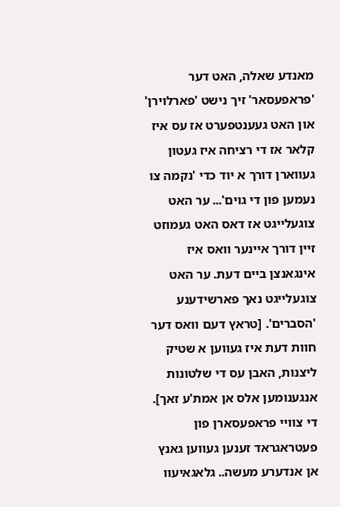מאנדע שאלה, האט דער 'פראפעסאר' זיך נישט 'פארלוירן' און האט געענטפערט אז עס איז קלאר אז די רציחה איז געטון געווארן דורך א יוד כדי 'נקמה צו נעמען פון די גוים'... ער האט צוגעלייגט אז דאס האט געמוזט זיין דורך איינער וואס איז אינגאנצן ביים דעת. ער האט צוגעלייגט נאך פארשידענע 'הסברים'. [טראץ דעם וואס דער חוות דעת איז געווען א שטיק ליצנות, האבן עס די שלטונות אנגענומען אלס אן אמת'ע זאך]. די צוויי פראפעסארן פון פעטראגראד זענען געווען גאנץ אן אנדערע מעשה.. גלאגאיעוו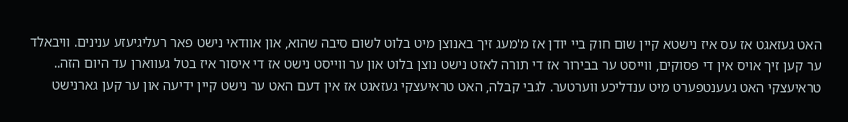האט געזאגט אז עס איז נישטא קיין שום חוק ביי יודן אז מ'מעג זיך באנוצן מיט בלוט לשום סיבה שהוא, און אוודאי נישט פאר רעליגיעזע ענינים. וויבאלד ער קען זיך אויס אין די פסוקים, ווייסט ער בבירור אז די תורה לאזט נישט נוצן בלוט און ער ווייסט נישט אז די איסור איז בטל געווארן עד היום הזה.. טראיעצקי האט געענטפערט מיט ענדליכע ווערטער. לגבי קבלה, האט טראיעצקי געזאגט אז אין דעם האט ער נישט קיין ידיעה און ער קען גארנישט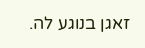זאגן בנוגע לה.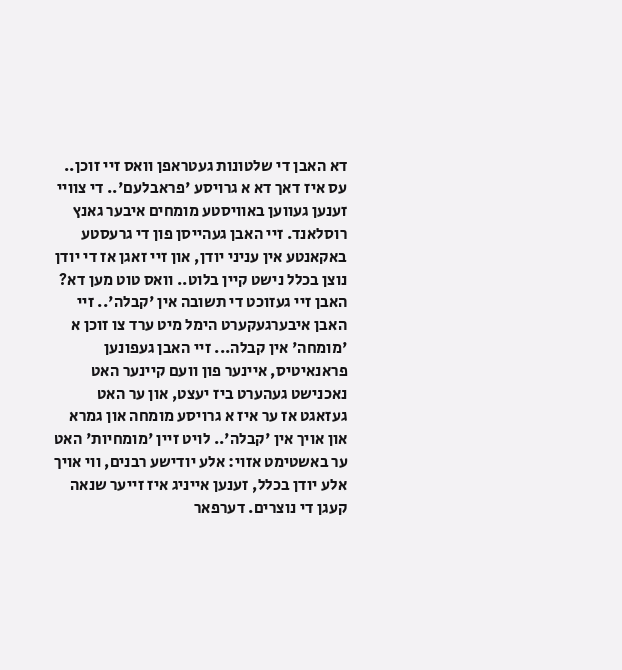דא האבן די שלטונות געטראפן וואס זיי זוכן.. עס איז דאך דא א גרויסע 'פראבלעם'.. די צוויי זענען געווען באוויסטע מומחים איבער גאנץ רוסלאנד. זיי האבן געהייסן פון די גרעסטע באקאנטע אין עניני יודן, און זיי זאגן אז די יודן נוצן בכלל נישט קיין בלוט.. וואס טוט מען דא? האבן זיי געזוכט די תשובה אין 'קבלה'.. זיי האבן איבערגעקערט הימל מיט ערד צו זוכן א 'מומחה' אין קבלה... זיי האבן געפונען פראנאיטיס, איינער פון וועם קיינער האט נאכנישט געהערט ביז יעצט, און ער האט געזאגט אז ער איז א גרויסע מומחה און גמרא און אויך אין 'קבלה'.. לויט זיין 'מומחיות' האט ער באשטימט אזוי: אלע יודישע רבנים, ווי אויך אלע יודן בכלל, זענען אייניג איז זייער שנאה קעגן די נוצרים. דערפאר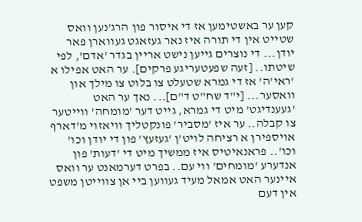קען ער באשטימען אז די איסור פון הרג'נען וואס שטייט אין די תורה איז נאר געזאגט געווארן פאר יודן... די נוצרים גייען נישט אריין בגדר 'אדם', לפי שיטתו.. [זעה שפעטעריגע פרקים]. ער האט אפילו א 'ראי'ה' אז די גמרא שטעלט צו בלוט צו מילך און וואסער... [י"ד שח"ט ד"ם]... נאך ער האט 'געענדיגט' מיט די גמרא, גייט דער 'מומחה' ווייטער צו קבלה.. ער איז 'מסביר' פונקטליך וויאזוי מ'דארף אויספירן א רציחה לויט'ן 'געזעץ' פון די יודן וכו' וכו'.. פראנאיטיס איז ממשיך מיט די 'דעות' פון אנדערע 'מומחים' ווי עם.. בפרט דערמאנט ער וואס איינער האט אמאל מעיד געווען ביי אן צווייטן משפט אין דעם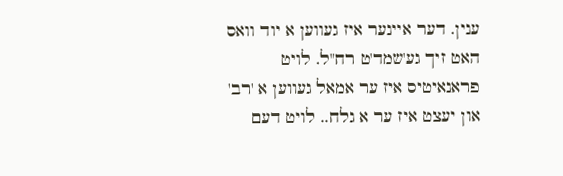ענין. דער איינער איז געווען א יוד וואס האט זיך גע'שמד'ט רח"ל. לויט פראנאיטיס איז ער אמאל געווען א 'רב' און יעצט איז ער א גלח.. לויט דעם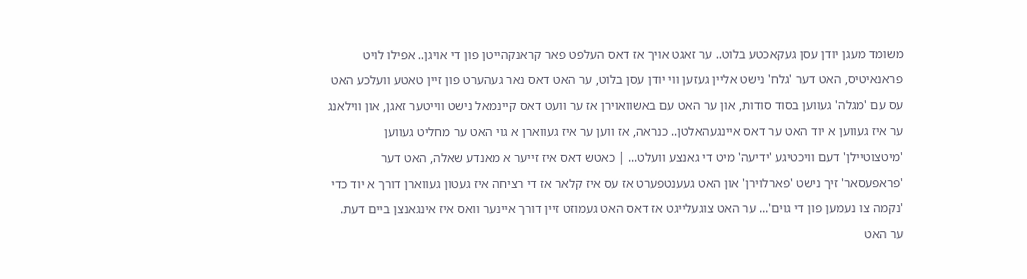משומד מעגן יודן עסן געקאכטע בלוט.. ער זאגט אויך אז דאס העלפט פאר קראנקהייטן פון די אויגן.. אפילו לויט פראנאיטיס, האט דער 'גלח' נישט אליין געזען ווי יודן עסן בלוט, ער האט דאס נאר געהערט פון זיין טאטע וועלכע האט עס עם 'מגלה' געווען בסוד סודות, און ער האט עם באשוואוירן אז ער וועט דאס קיינמאל נישט ווייטער זאגן, און ווילאנג ער איז געווען א יוד האט ער דאס איינגעהאלטן.. כנראה, אז ווען ער איז געווארן א גוי האט ער מחליט געווען 'מיטצוטיילן' דעם וויכטיגע 'ידיעה' מיט די גאנצע וועלט... | כאטש דאס איז זייער א מאנדע שאלה, האט דער 'פראפעסאר' זיך נישט 'פארלוירן' און האט געענטפערט אז עס איז קלאר אז די רציחה איז געטון געווארן דורך א יוד כדי 'נקמה צו נעמען פון די גוים'... ער האט צוגעלייגט אז דאס האט געמוזט זיין דורך איינער וואס איז אינגאנצן ביים דעת. ער האט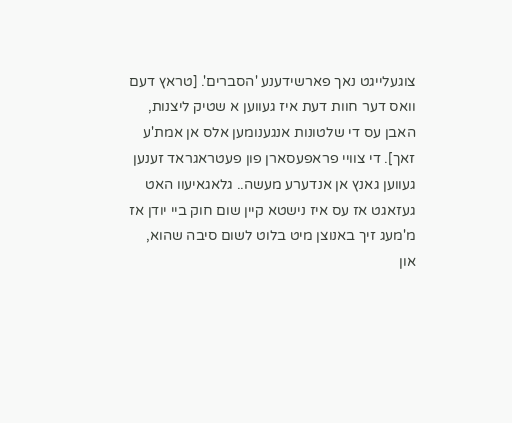צוגעלייגט נאך פארשידענע 'הסברים'. [טראץ דעם וואס דער חוות דעת איז געווען א שטיק ליצנות, האבן עס די שלטונות אנגענומען אלס אן אמת'ע זאך]. די צוויי פראפעסארן פון פעטראגראד זענען געווען גאנץ אן אנדערע מעשה.. גלאגאיעוו האט געזאגט אז עס איז נישטא קיין שום חוק ביי יודן אז מ'מעג זיך באנוצן מיט בלוט לשום סיבה שהוא, און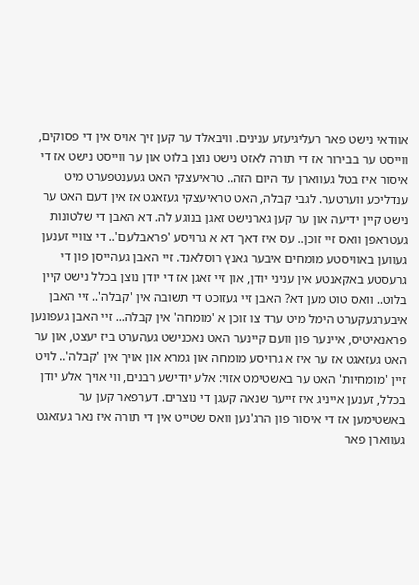אוודאי נישט פאר רעליגיעזע ענינים. וויבאלד ער קען זיך אויס אין די פסוקים, ווייסט ער בבירור אז די תורה לאזט נישט נוצן בלוט און ער ווייסט נישט אז די איסור איז בטל געווארן עד היום הזה.. טראיעצקי האט געענטפערט מיט ענדליכע ווערטער. לגבי קבלה, האט טראיעצקי געזאגט אז אין דעם האט ער נישט קיין ידיעה און ער קען גארנישט זאגן בנוגע לה. דא האבן די שלטונות געטראפן וואס זיי זוכן.. עס איז דאך דא א גרויסע 'פראבלעם'.. די צוויי זענען געווען באוויסטע מומחים איבער גאנץ רוסלאנד. זיי האבן געהייסן פון די גרעסטע באקאנטע אין עניני יודן, און זיי זאגן אז די יודן נוצן בכלל נישט קיין בלוט.. וואס טוט מען דא? האבן זיי געזוכט די תשובה אין 'קבלה'.. זיי האבן איבערגעקערט הימל מיט ערד צו זוכן א 'מומחה' אין קבלה... זיי האבן געפונען פראנאיטיס, איינער פון וועם קיינער האט נאכנישט געהערט ביז יעצט, און ער האט געזאגט אז ער איז א גרויסע מומחה און גמרא און אויך אין 'קבלה'.. לויט זיין 'מומחיות' האט ער באשטימט אזוי: אלע יודישע רבנים, ווי אויך אלע יודן בכלל, זענען אייניג איז זייער שנאה קעגן די נוצרים. דערפאר קען ער באשטימען אז די איסור פון הרג'נען וואס שטייט אין די תורה איז נאר געזאגט געווארן פאר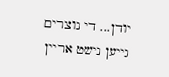יודן... די נוצרים גייען נישט אריין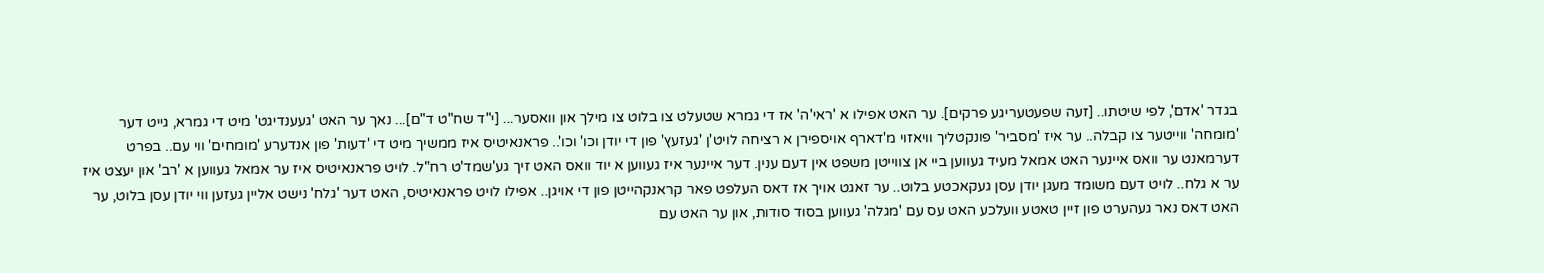בגדר 'אדם', לפי שיטתו.. [זעה שפעטעריגע פרקים]. ער האט אפילו א 'ראי'ה' אז די גמרא שטעלט צו בלוט צו מילך און וואסער... [י"ד שח"ט ד"ם]... נאך ער האט 'געענדיגט' מיט די גמרא, גייט דער 'מומחה' ווייטער צו קבלה.. ער איז 'מסביר' פונקטליך וויאזוי מ'דארף אויספירן א רציחה לויט'ן 'געזעץ' פון די יודן וכו' וכו'.. פראנאיטיס איז ממשיך מיט די 'דעות' פון אנדערע 'מומחים' ווי עם.. בפרט דערמאנט ער וואס איינער האט אמאל מעיד געווען ביי אן צווייטן משפט אין דעם ענין. דער איינער איז געווען א יוד וואס האט זיך גע'שמד'ט רח"ל. לויט פראנאיטיס איז ער אמאל געווען א 'רב' און יעצט איז ער א גלח.. לויט דעם משומד מעגן יודן עסן געקאכטע בלוט.. ער זאגט אויך אז דאס העלפט פאר קראנקהייטן פון די אויגן.. אפילו לויט פראנאיטיס, האט דער 'גלח' נישט אליין געזען ווי יודן עסן בלוט, ער האט דאס נאר געהערט פון זיין טאטע וועלכע האט עס עם 'מגלה' געווען בסוד סודות, און ער האט עם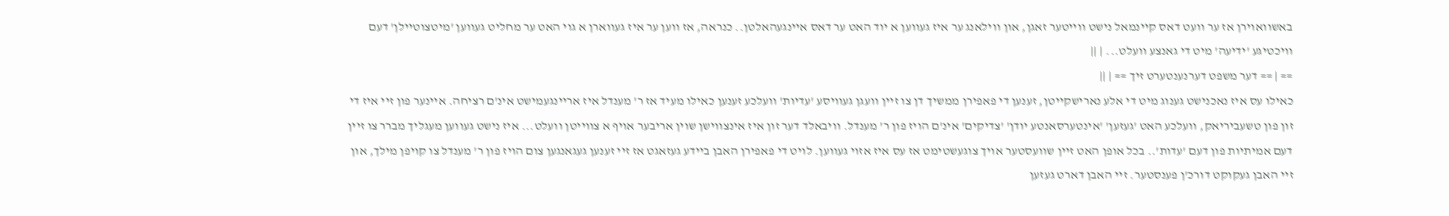באשוואוירן אז ער וועט דאס קיינמאל נישט ווייטער זאגן, און ווילאנג ער איז געווען א יוד האט ער דאס איינגעהאלטן.. כנראה, אז ווען ער איז געווארן א גוי האט ער מחליט געווען 'מיטצוטיילן' דעם וויכטיגע 'ידיעה' מיט די גאנצע וועלט... | ||
== | == דער משפט דערנענטערט זיך == | ||
כאילו עס איז נאכנישט גענוג מיט די אלע נארישקייטן, זענען די פאפירן ממשיך דן צו זיין וועגן געוויסע 'עדיות' וועלכע זענען כאילו מעיד אז ר' מענדל איז אריינגעמישט אינ'ם רציחה. איינער פון זיי איז די זון פון טשעביריאק, וועלכע האט 'געזען' 'אינטערסאנטע יודן' 'צדיקים' אינ'ם הויז פון ר' מענדל. וויבאלד דער זון איז אינצווישן שוין אריבער אויף א צווייטן וועלט... איז נישט געווען מעגליך מברר צו זיין דעם אמיתיות פון דעם 'עדות'.. בכל אופן האט זיין שוועסטער אויך צוגעשטימט אז עס איז אזוי געווען. לויט די פאפירן האבן ביידע געזאגט אז זיי זענען געגאנגען צום הויז פון ר' מענדל צו קויפן מילך, און זיי האבן געקוקט דורכ'ן פענסטער. זיי האבן דארט געזען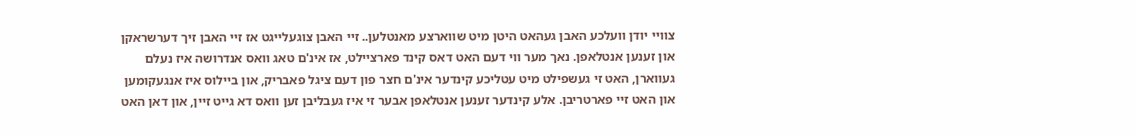צוויי יודן וועלכע האבן געהאט היטן מיט שווארצע מאנטלען.. זיי האבן צוגעלייגט אז זיי האבן זיך דערשראקן און זענען אנטלאפן. נאך מער ווי דעם האט דאס קינד פארציילט, אז אינ'ם טאג וואס אנדרושה איז נעלם געווארן, האט זי געשפילט מיט עטליכע קינדער אינ'ם חצר פון דעם ציגל פאבריק, און ביילוס איז אנגעקומען און האט זיי פארטריבן. אלע קינדער זענען אנטלאפן אבער זי איז געבליבן זען וואס דא גייט זיין, און דאן האט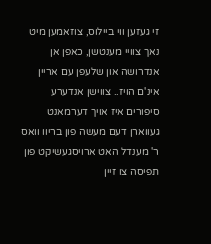זי געזען ווי ביילוס, צוזאמען מיט נאך צוויי מענטשן, כאפן אן אנדרושה און שלעפן עם אריין אינ'ם הויז.. צווישן אנדערע סיפורים איז אויך דערמאנט געווארן דעם מעשה פון בריוו וואס ר' מענדל האט ארויסגעשיקט פון תפיסה צו זיין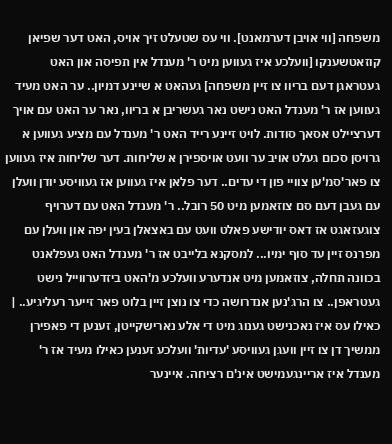משפחה [ווי אויבן דערמאנט]. ווי עס שטעלט זיך אויס, האט דער שפיאן קוזאטשענקו [וועלכע איז געווען מיט ר' מענדל אין תפיסה און האט געטראגן דעם בריוו צו זיין משפחה] געהאט א שיינע דמיון.. ער האט מעיד געווען אז ר' מענדל האט נישט נאר געשריבן א בריוו, נאר ער האט עם אויך דערציילט אסאך סודות. לויט זיינע רייד האט ר' מענדל עם מציע געווען א גרויסן סכום געלט אויב ער וועט אויספירן א שליחות. דער שליחות איז געווען צו פאר'סמ'ען צוויי פון די עדים.. דער פלאן איז געווען אז געוויסע יודן וועלן עם געבן דעם סם צוזאמען מיט 50 רובל.. ר' מענדל האט עם דערויף צוגעזאגט אז דאס יודישע פאלט וועט עם באצאלן בעין יפה און וועלן עם מפרנס זיין עד סוף ימיו... למסקנא בלייבט אז ר' מענדל האט געפלאנט בכוונה תחלה, צוזאמען מיט אנדערע וועלכע מ'האט ביזדערווייל נישט געטראפן.. צו הרג'נען אנדרושה כדי צו נוצן זיין בלוט פאר זייער רעליגיע.. | כאילו עס איז נאכנישט גענוג מיט די אלע נארישקייטן, זענען די פאפירן ממשיך דן צו זיין וועגן געוויסע 'עדיות' וועלכע זענען כאילו מעיד אז ר' מענדל איז אריינגעמישט אינ'ם רציחה. איינער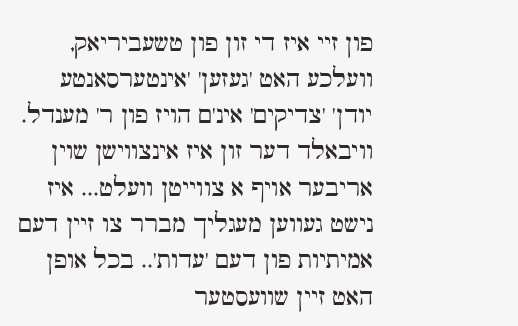פון זיי איז די זון פון טשעביריאק, וועלכע האט 'געזען' 'אינטערסאנטע יודן' 'צדיקים' אינ'ם הויז פון ר' מענדל. וויבאלד דער זון איז אינצווישן שוין אריבער אויף א צווייטן וועלט... איז נישט געווען מעגליך מברר צו זיין דעם אמיתיות פון דעם 'עדות'.. בכל אופן האט זיין שוועסטער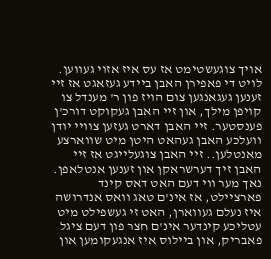אויך צוגעשטימט אז עס איז אזוי געווען. לויט די פאפירן האבן ביידע געזאגט אז זיי זענען געגאנגען צום הויז פון ר' מענדל צו קויפן מילך, און זיי האבן געקוקט דורכ'ן פענסטער. זיי האבן דארט געזען צוויי יודן וועלכע האבן געהאט היטן מיט שווארצע מאנטלען.. זיי האבן צוגעלייגט אז זיי האבן זיך דערשראקן און זענען אנטלאפן. נאך מער ווי דעם האט דאס קינד פארציילט, אז אינ'ם טאג וואס אנדרושה איז נעלם געווארן, האט זי געשפילט מיט עטליכע קינדער אינ'ם חצר פון דעם ציגל פאבריק, און ביילוס איז אנגעקומען און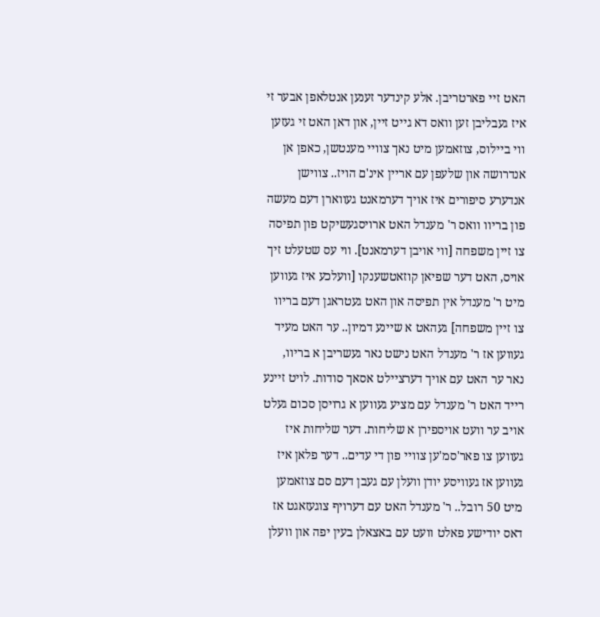האט זיי פארטריבן. אלע קינדער זענען אנטלאפן אבער זי איז געבליבן זען וואס דא גייט זיין, און דאן האט זי געזען ווי ביילוס, צוזאמען מיט נאך צוויי מענטשן, כאפן אן אנדרושה און שלעפן עם אריין אינ'ם הויז.. צווישן אנדערע סיפורים איז אויך דערמאנט געווארן דעם מעשה פון בריוו וואס ר' מענדל האט ארויסגעשיקט פון תפיסה צו זיין משפחה [ווי אויבן דערמאנט]. ווי עס שטעלט זיך אויס, האט דער שפיאן קוזאטשענקו [וועלכע איז געווען מיט ר' מענדל אין תפיסה און האט געטראגן דעם בריוו צו זיין משפחה] געהאט א שיינע דמיון.. ער האט מעיד געווען אז ר' מענדל האט נישט נאר געשריבן א בריוו, נאר ער האט עם אויך דערציילט אסאך סודות. לויט זיינע רייד האט ר' מענדל עם מציע געווען א גרויסן סכום געלט אויב ער וועט אויספירן א שליחות. דער שליחות איז געווען צו פאר'סמ'ען צוויי פון די עדים.. דער פלאן איז געווען אז געוויסע יודן וועלן עם געבן דעם סם צוזאמען מיט 50 רובל.. ר' מענדל האט עם דערויף צוגעזאגט אז דאס יודישע פאלט וועט עם באצאלן בעין יפה און וועלן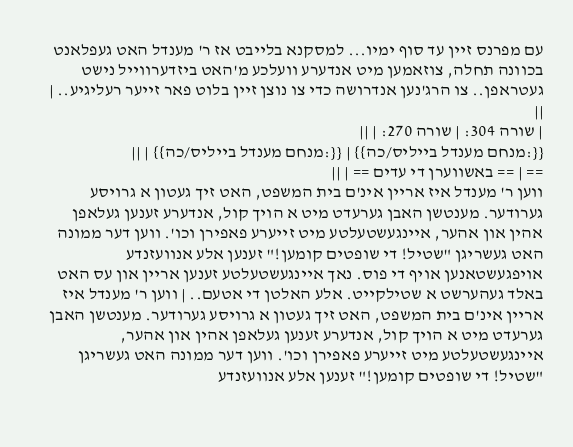עם מפרנס זיין עד סוף ימיו... למסקנא בלייבט אז ר' מענדל האט געפלאנט בכוונה תחלה, צוזאמען מיט אנדערע וועלכע מ'האט ביזדערווייל נישט געטראפן.. צו הרג'נען אנדרושה כדי צו נוצן זיין בלוט פאר זייער רעליגיע.. | ||
| שורה 304: | שורה 270: | ||
{{:מנחם מענדל בייליס/כה}} | {{:מנחם מענדל בייליס/כה}} | ||
== | == באשווערן די עדים == | ||
ווען ר' מענדל איז אריין אינ'ם בית המשפט, האט זיך געטון א גרויסע גערודער. מענטשן האבן גערעדט מיט א הויך קול, אנדערע זענען געלאפן אהין און אהער, איינגעשטעלטע מיט זייערע פאפירן וכו'. ווען דער ממונה האט געשריגן "שטיל! די שופטים קומען!" זענען אלע אנוועזנדע אויפגעשטאנען אויף די פוס. נאך איינגעשטעלטע זענען אריין און עס האט באלד געהערשט א שטילקייט. אלע האלטן די אטעם.. | ווען ר' מענדל איז אריין אינ'ם בית המשפט, האט זיך געטון א גרויסע גערודער. מענטשן האבן גערעדט מיט א הויך קול, אנדערע זענען געלאפן אהין און אהער, איינגעשטעלטע מיט זייערע פאפירן וכו'. ווען דער ממונה האט געשריגן "שטיל! די שופטים קומען!" זענען אלע אנוועזנדע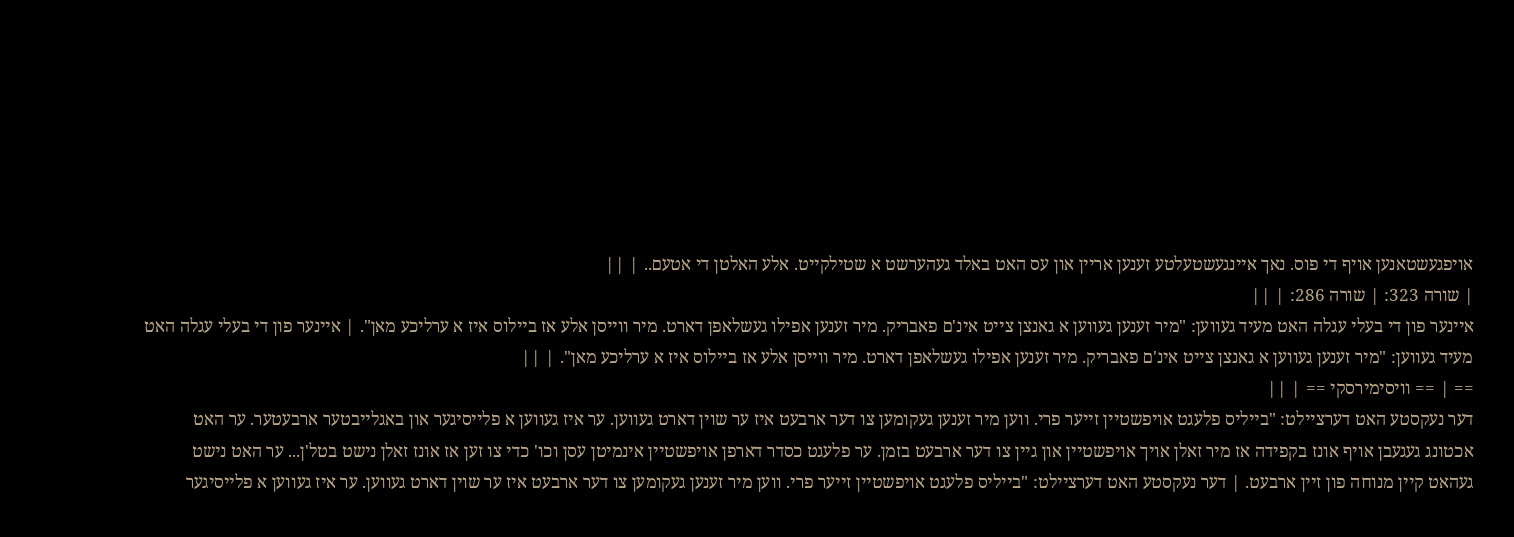אויפגעשטאנען אויף די פוס. נאך איינגעשטעלטע זענען אריין און עס האט באלד געהערשט א שטילקייט. אלע האלטן די אטעם.. | ||
| שורה 323: | שורה 286: | ||
איינער פון די בעלי עגלה האט מעיד געווען: "מיר זענען געווען א גאנצן צייט אינ'ם פאבריק. מיר זענען אפילו געשלאפן דארט. מיר ווייסן אלע אז ביילוס איז א ערליכע מאן". | איינער פון די בעלי עגלה האט מעיד געווען: "מיר זענען געווען א גאנצן צייט אינ'ם פאבריק. מיר זענען אפילו געשלאפן דארט. מיר ווייסן אלע אז ביילוס איז א ערליכע מאן". | ||
== | == וויסימירסקי == | ||
דער נעקסטע האט דערציילט: "בייליס פלעגט אויפשטיין זייער פרי. ווען מיר זענען געקומען צו דער ארבעט איז ער שוין דארט געווען. ער איז געווען א פלייסיגער און באגלייבטער ארבעטער. ער האט אכטונג געגעבן אויף אונז בקפידה אז מיר זאלן אויך אויפשטיין און גיין צו דער ארבעט בזמן. ער פלעגט כסדר דארפן אויפשטיין אינמיטן עסן וכו' כדי צו זען אז אונז זאלן נישט בטל'ן... ער האט נישט געהאט קיין מנוחה פון זיין ארבעט. | דער נעקסטע האט דערציילט: "בייליס פלעגט אויפשטיין זייער פרי. ווען מיר זענען געקומען צו דער ארבעט איז ער שוין דארט געווען. ער איז געווען א פלייסיגער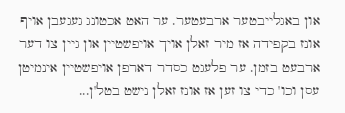און באגלייבטער ארבעטער. ער האט אכטונג געגעבן אויף אונז בקפידה אז מיר זאלן אויך אויפשטיין און גיין צו דער ארבעט בזמן. ער פלעגט כסדר דארפן אויפשטיין אינמיטן עסן וכו' כדי צו זען אז אונז זאלן נישט בטל'ן...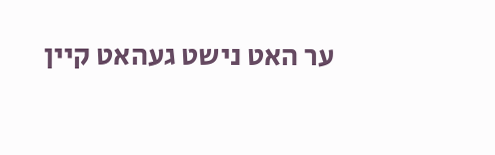ער האט נישט געהאט קיין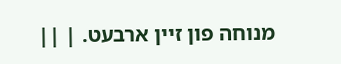מנוחה פון זיין ארבעט. | ||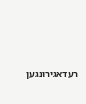רעדאגירונגען